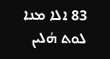83 ܐܠܐ ܡܢܐ ܠܘܬ ܗܳܠܝܢ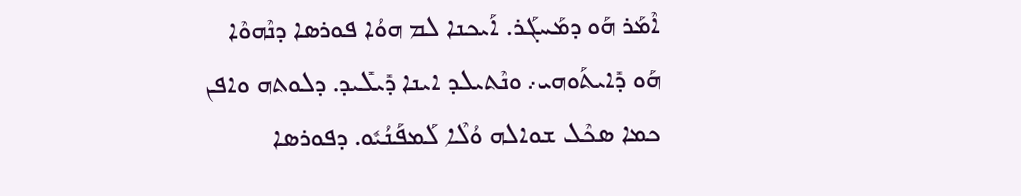ܐܶܡܰܪ ܗܰܘ ܕܡܰܚܓܰܪ. ܐܰܝܟܢܐ ܠܡ ܗܘܳܐ ܦܘܪܣܐ ܕܢܶܗܘܶܐ ܗܰܘ ܕܺܐܝܬܰܘܗܝ܇ ܘܢܶܬܝܠܕ ܐܝܢܐ ܕܺܝܠܺܝܕ. ܕܠܘܬܗ ܘܐܦܢ ܟܡܐ ܣܟܶܠ ܫܘܐܠܗ ܘܳܠܶܐ ܠܰܡܦܰܢܳܝܽܘ. ܕܦܘܪܣܐ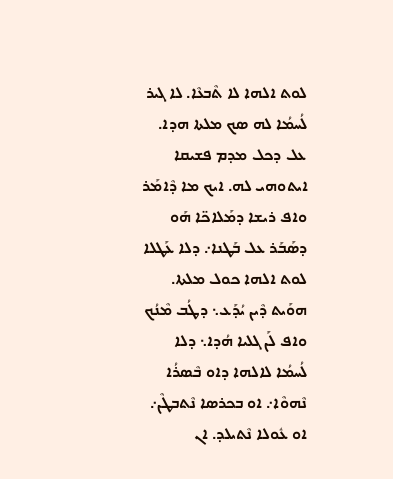ܠܘܬ ܐܠܗܐ ܠܐ ܬܶܒܥܶܐ. ܠܐ ܓܝܪ ܠܳܚܡܳܐ ܠܗ ܣܟ ܡܠܬܐ ܗܕܐ. ܥܠ ܕܟܠ ܡܕܡ ܦܫܝܩܐ ܐܝܬܘܗܝ ܠܗ. ܐܝܟ ܡܐ ܕܶܐܡܰܪ ܘܐܦ ܪܝܫܐ ܕܡܰܠܐܟ̈ܐ ܗܰܘ ܕܣܰܒܰܪ ܥܠ ܒܰܛܢܐ܇ ܕܠܐ ܥܰܛܠܐ ܠܘܬ ܐܠܗܐ ܟܘܠ ܡܠܬܐ. ܗܘܰܝܬ ܕܶܝܢ ܝܳܕܰܥ܆ ܕܛܳܒ ܡܶܢܳܟ ܘܐܦ ܠܰܢ ܓܠܝܐ ܗܳܕܐ܆ ܕܠܐ ܠܳܚܡܳܐ ܠܐܠܗܐ ܕܐܘ ܒܶܣܪܳܐ ܢܶܗܘܶܐ܇ ܐܘ ܒܟܪܣܐ ܢܶܬܒܛܶܢ܇ ܐܘ ܥܽܘܠܐ ܢܶܬܝܠܕ. ܐܢ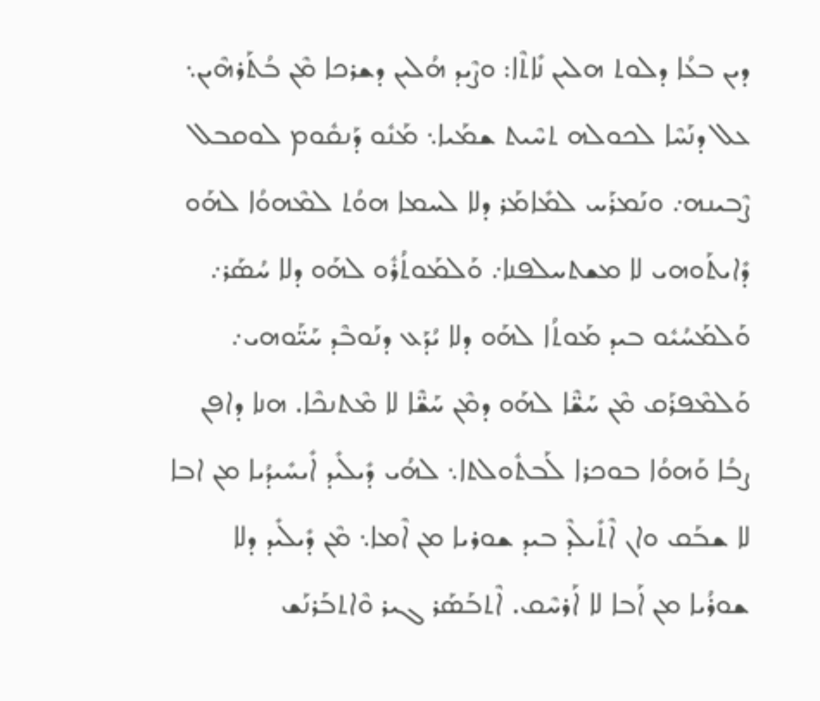ܕܝܢ ܒܥܳܐ ܕܠܘܬ ܗܠܝܢ ܢܺܐܬܶܐ: ܘܨܶܝܕ ܗܳܠܝܢ ܕܫܪܟܐ ܡܶܢ ܒܳܬܰܪܗܶܝܢ܆ ܥܠ ܕܢܰܚܶܐ ܠܟܘܠܗ ܬܚܶܝܬ ܫܡܰܝܐ܆ ܡܰܢܽܘ ܕܰܢܩܽܘܡ ܠܘܩܒܠ ܨܶܒܝܢܗ܇ ܘܢܰܡܪܰܚ ܠܡܺܐܡܰܪ ܕܠܐ ܠܚܡܐ ܗܘܳܬ ܠܡܶܗܘܳܐ ܠܗܰܘ ܕܺܐܝܬܰܘܗܝ ܠܐ ܡܫܬܚܠܦܢܐ܇ ܘܰܠܡܰܘܬܳܪܽܘ ܠܗܰܘ ܕܠܐ ܚܳܣܰܪ܇ ܘܰܠܡܰܚܳܝܽܘ ܒܝܕ ܡܰܘܬܳܐ ܠܗܰܘ ܕܠܐ ܝܳܕܰܥ ܕܢܰܘܒܶܕ ܚܰܝ̈ܰܘܗܝ܇ ܘܰܠܡܶܦܪܰܩ ܡܶܢ ܚܰܫ̈ܶܐ ܠܗܰܘ ܕܡܶܢ ܚܰܫ̈ܶܐ ܠܐ ܡܶܬܢܟܶܐ. ܗܢܐ ܕܐܦܢ ܨܒܳܐ ܘܰܗܘܳܐ ܒܘܟܪܐ ܠܰܒܬܽܘܠܬܐ܆ ܠܗܳܝ ܕܺܝܠܺܝܕ ܐܺܝܚܺܝܕܳܝܐ ܡܢ ܐܒܐ ܠܐ ܫܒܰܩ ܘܐܢ ܐܶܬܺܝܠܶܕ ܒܝܕ ܫܘܪܝܐ ܡܢ ܐܶܡܐ܆ ܡܶܢ ܕܺܝܠܺܝܕ ܕܠܐ ܫܘܪܳܝܐ ܡܢ ܐܰܒܐ ܠܐ ܐܰܪܚܶܩ. ܐܶܬܒܰܣܰܪ ܓܝܪ ܘܶܐܬܒܰܪܢܰܫ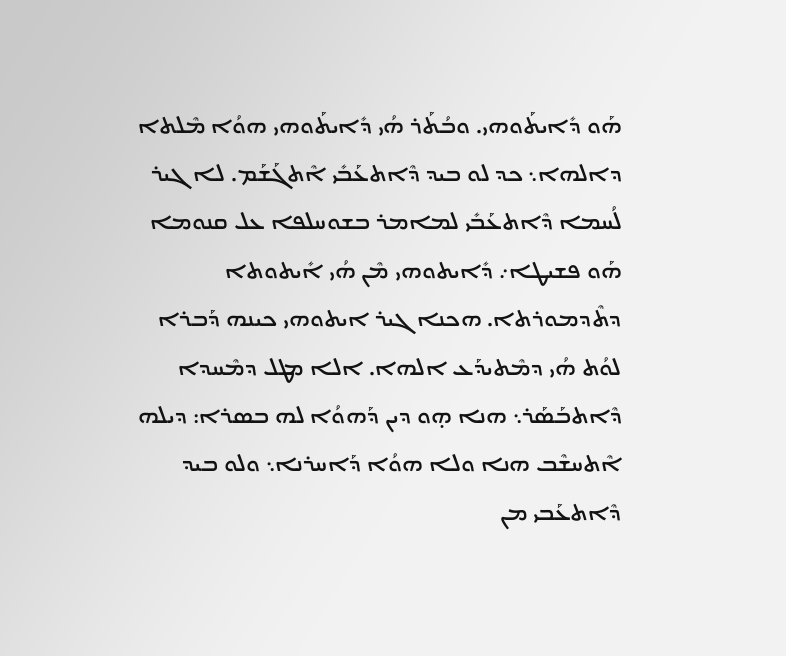ܗܰܘ ܕܺܐܝܬܰܘܗܝ. ܘܒܳܬܰܪ ܗܳܝ ܕܺܐܝܬܰܘܗܝ ܗܘܳܐ ܡܶܠܬܐ ܕܐܠܗܐ܆ ܟܕ ܠܘ ܒܝܕ ܕܶܐܬܥܰܒܺܝ ܐܶܬܓܰܫܰܡ. ܠܐ ܓܝܪ ܠܳܚܡܐ ܕܶܐܬܥܰܒܺܝ ܠܡܐܡܪ ܒܫܘܚܠܦܐ ܥܠ ܩܢܘܡܐ ܗܰܘ ܦܫܝܛܐ܇ ܕܺܐܝܬܘܗܝ ܡܶܢ ܗܳܝ ܐܺܝܬܘܬܐ ܕܬܶܕܡܘܪܬܐ. ܗܟܢܐ ܓܝܪ ܐܝܬܘܗܝ ܟܝܢܗ ܕܰܒܪܐ ܠܘܳܬ ܗܳܝ ܕܡܶܬܝܕܰܥ ܐܠܗܐ. ܐܠܐ ܡܛܠ ܕܡܶܚܕܐ ܕܶܐܬܒܰܣܰܪ܆ ܗܢܐ ܗ̣ܘ ܕܝܢ ܕܰܗܘܳܐ ܠܗ ܒܣܪܐ: ܕܝܠܗ ܐܶܬܚܫܶܒ ܗܢܐ ܘܠܐ ܗܘܳܐ ܕܰܐܚܪܢܐ܆ ܘܠܘ ܒܝܕ ܕܶܐܬܥܰܒܝ ܡܢ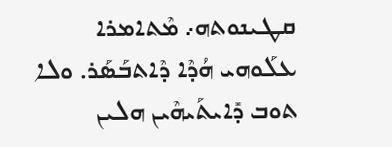ܩܛܝܢܘܬܗ܇ ܡܶܬܐܡܪܐ ܥܠܰܘܗܝ ܗܳܕܶܐ ܕܶܐܬܒܰܣܰܪ. ܘܠܐ ܬܘܒ ܕܺܐܝܬܰܝܗܶܝܢ ܗܠܝܢ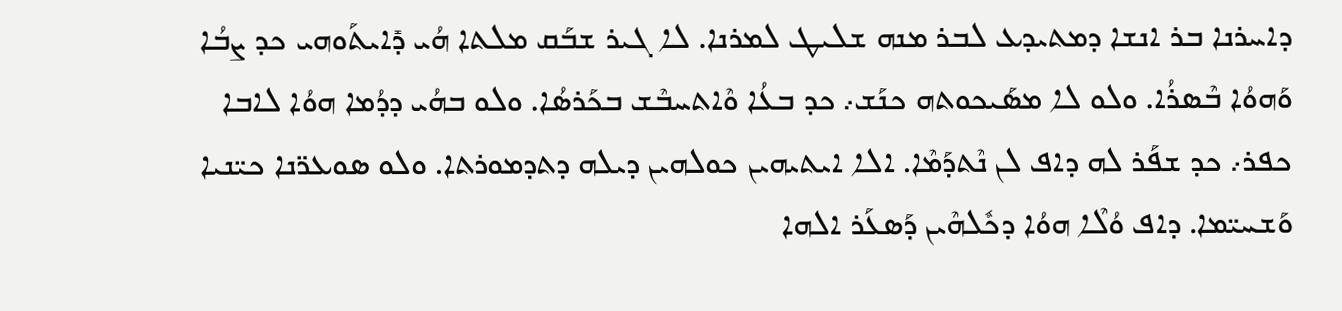ܕܐܚܪܢܐ ܒܪ ܐܢܫܐ ܕܡܬܝܕܥ ܠܒܪ ܡܢܗ ܫܠܝܛ ܠܡܪܢܐ. ܠܐ ܓܝܪ ܫܒܰܩ ܡܠܬܐ ܗܳܝ ܕܺܐܝܬܰܘܗܝ ܟܕ ܨܒܳܐ ܘܰܗܘܳܐ ܒܶܣܪܳܐ. ܘܠܘ ܠܐ ܡܣܰܝܟܘܬܗ ܟܢܰܫ܇ ܟܕ ܒܥܳܐ ܘܶܐܬܚܒܶܫ ܒܟܰܪܣܳܐ. ܘܠܘ ܒܗܳܝ ܕܕܳܡܐ ܗܘܳܐ ܠܐܒܐ ܟܦܪ܇ ܟܕ ܫܦܰܪ ܠܗ ܕܐܦ ܠܢ ܢܶܬܕܰܡܶܐ. ܐܠܐ ܐܝܬܝܗܝܢ ܟܘܠܗܝܢ ܕܝܠܗ ܕܬܕܡܘܪܬܐ. ܘܠܘ ܣܘܥܖ̈ܢܐ ܟܝ̈ܢܝܐ ܘܰܫܚܝ̈ܡܐ. ܕܐܦ ܘܳܠܶܐ ܗܘܳܐ ܕܟܽܠܗܶܝܢ ܕܰܣܥܰܪ ܐܠܗܐ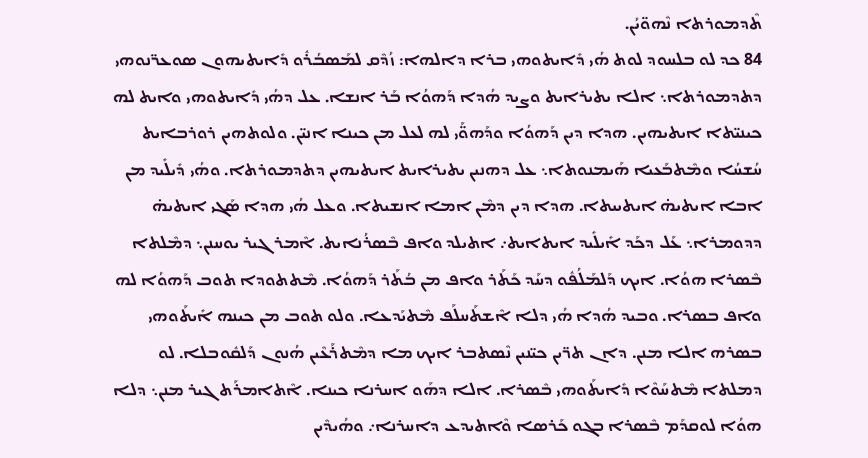ܬܶܕܡܘܪܬܐ ܢܶܗܘ̈ܝܳܢ.
84 ܟܕ ܠܘ ܒܠܚܘܕ ܠܘܬ ܗܳܝ ܕܺܐܝܬܘܗܝ ܒܪܐ ܕܐܠܗܐ: ܙܳܕܶܩ ܠܡܰܣܒܳܪܽܘ ܕܺܐܝܬܝܗܘܢ ܣܘܥܖ̈ܢܘܗܝ ܕܬܕܡܘܪܬܐ܆ ܐܠܐ ܝܬܝܪܐܝܬ ܘܨܝܕ ܗܳܕܐ ܕܰܗܘܳܐ ܒܰܪ ܐܢܫܐ. ܥܠ ܕܗܳܝ ܕܺܐܝܬܘܗܝ ܘܐܝܬ ܠܗ ܟܝܢܝ̈ܬܐ ܐܝܬܝܗܝܢ. ܗܕܐ ܕܝܢ ܕܰܗܘܳܐ ܘܕܰܗܘ̈ܰܝ ܠܗ ܠܥܠ ܡܢ ܟܝܢܐ ܐܢܝ̈ܢ. ܘܠܘܬܗܝܢ ܪܘܪܒܐܝܬ ܚܳܫܚܳܐ ܘܡܶܬܒܰܥܝܐ ܗܰܝܡܢܘܬܐ܆ ܥܠ ܕܗܢܝܢ ܝܬܝܪܐܝܬ ܐܝܬܝܗܝܢ ܕܬܕܡܘܪܬܐ. ܘܗܳܝ ܕܺܝܠܺܝܕ ܡܢ ܐܒܐ ܐܝܬܝܗ̇ ܐܝܬܝܝܬܐ. ܗܕܐ ܕܝܢ ܕܡܶܢ ܐܡܐ ܐܢܫܝܬܐ. ܘܥܠ ܗܳܝ ܗܕܐ ܣܰܓܝ ܐܝܬܝܗ̇ ܕܕܘܡܪܐ܆ ܥܰܠ ܕܟܰܕ ܐܺܝܠܺܝܕ ܐܝܬܐܝܬ܇ ܐܬܝܠܕ ܘܐܦ ܒܶܣܪܳܢܐܝܬ. ܐܶܡܪ ܓܝܪ ܝܘܚܢܢ܆ ܕܡܶܠܬܐ ܒܶܣܪܐ ܗܘܳܐ. ܐܝܟ ܕܰܠܡܰܠܳܦܽܘ ܕܚܰܕ ܟܰܬܰܪ ܘܐܦ ܡܢ ܒܳܬܰܪ ܕܰܗܘܳܐ. ܡܶܬܬܘܕܐ ܬܘܒ ܕܰܗܘܳܐ ܠܗ ܘܐܦ ܒܣܪܐ. ܘܒܝܕ ܗܳܕܐ ܗܳܝ ܕܠܐ ܐܶܫܬܰܚܠܰܦ ܡܶܬܝܰܕܥܐ. ܘܠܘ ܬܘܒ ܡܢ ܟܝܢܗ ܐܺܝܬܰܘܗܝ ܒܣܪܗ ܐܠܐ ܡܢܢ. ܕܐܢ ܬܖ̈ܝܢ ܟܝ̈ܢܝܢ ܢܶܣܬܒܪ ܐܝܟ ܡܐ ܕܡܶܬܪܰܥܶܝܢ ܗܳܢܘܢ ܕܰܠܩܽܘܒܠܐ. ܠܘ ܕܡܠܬܐ ܡܶܬܚܰܘܶܐ ܕܺܐܝܬܰܘܗܝ ܒܶܣܪܐ. ܐܠܐ ܕܗܰܘ ܐܚܪܢܐ ܟܝܢܐ. ܐܶܬܐܡܪܰܬ ܓܝܪ ܡܢܢ܆ ܕܠܐ ܗܘܳܐ ܠܘܩܕܰܡ ܒܶܣܪܐ ܒܓܘ ܟܰܪܣܐ ܘܶܐܬܝܕܥ ܕܐܚܪܢܐ܇ ܘܗܳܝܕܶܝܢ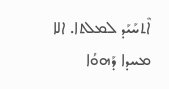ܐܶܬܚܰܝܰܕ ܠܡܠܬܐ. ܐܠܐ ܡܚܕܐ ܕܰܗܘܳܐ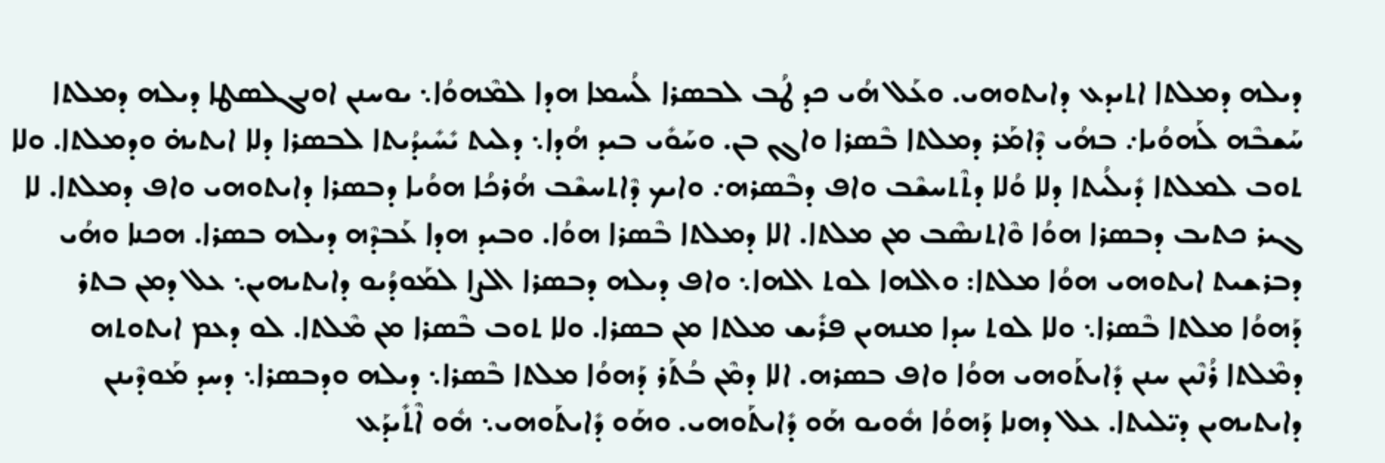ܕܝܠܗ ܕܡܠܬܐ ܐܬܝܕܥ ܕܐܝܬܘܗܝ. ܘܥܰܠ ܗܳܝ ܟܕ ܛܳܒ ܠܒܣܪܐ ܠܳܚܡܐ ܗܕܐ ܠܡܶܗܘܳܐ܆ ܝܘܚܢܢ ܐܘܢܓܠܣܛܐ ܕܝܠܗ ܕܡܠܬܐ ܚܰܫܒܶܗ ܠܰܗܘܳܝܐ܇ ܒܗܳܝ ܕܶܐܡܰܪ ܕܡܠܬܐ ܒܶܣܪܐ ܘܐܓܢ ܒܢ. ܘܚܰܘܺܝ ܒܝܕ ܗܳܕܐ܆ ܕܠܝܬ ܝܺܚܺܝܕܳܝܬܐ ܠܒܣܪܐ ܕܠܐ ܐܝܬܝܗ̇ ܘܕܡܠܬܐ. ܘܠܐ ܬܘܒ ܠܡܠܬܐ ܕܺܝܠܳܝܬܐ ܕܠܐ ܘܳܠܐ ܕܬܶܬܚܫܶܒ ܘܐܦ ܕܒܶܣܪܗ܇ ܘܐܝܟ ܕܶܐܬܚܫܶܒ ܗܳܪܟܳܐ ܗܘܳܝܐ ܕܒܣܪܐ ܕܐܝܬܘܗܝ ܘܐܦ ܕܡܠܬܐ. ܠܐ ܓܝܪ ܟܬܝܒ ܕܒܣܪܐ ܗܘܳܐ ܘܶܐܬܢܣܶܒ ܡܢ ܡܠܬܐ. ܐܠܐ ܕܡܠܬܐ ܒܶܣܪܐ ܗܘܳܐ. ܘܒܝܕ ܗܕܐ ܥܰܒܕܶܗ ܕܝܠܗ ܒܣܪܐ. ܗܟܢܐ ܘܗܳܝ ܕܒܪܫܝܬ ܐܝܬܘܗܝ ܗܘܳܐ ܡܠܬܐ: ܘܐܠܗܐ ܠܘܬ ܐܠܗܐ܆ ܘܐܦ ܕܝܠܗ ܕܒܣܪܐ ܐܠܨܐ ܠܡܰܘܕܳܝܘ ܕܐܝܬܝܗܝܢ܆ ܥܠ ܕܡܢ ܒܬܪ ܕܰܗܘܳܐ ܡܠܬܐ ܒܶܣܪܐ܆ ܘܠܐ ܠܘܬ ܚܕܐ ܡܢܗܝܢ ܦܪܺܝܫ ܡܠܬܐ ܡܢ ܒܣܪܐ. ܘܠܐ ܬܘܒ ܒܶܣܪܐ ܡܢ ܡܶܠܬܐ. ܠܘ ܕܥܡ ܐܝܬܘܬܗ ܕܡܶܠܬܐ ܪܳܢܶܝܢ ܚܢܢ ܕܺܐܝܬܰܘܗܝ ܗܘܳܐ ܘܐܦ ܒܣܪܗ. ܐܠܐ ܕܡܶܢ ܒܳܬܰܪ ܕܰܗܘܳܐ ܡܠܬܐ ܒܶܣܪܐ܆ ܕܝܠܗ ܘܕܒܣܪܐ܆ ܕܚܕ ܡܰܘܕܶܝܢܢ ܕܐܝܬܝܗܝܢ ܕܝ̈ܠܝܬܐ. ܥܠ ܕܗܢܐ ܕܰܗܘܳܐ ܗܽܘܝܘ ܗܰܘ ܕܺܐܝܬܰܘܗܝ. ܘܗܰܘ ܕܺܐܝܬܰܘܗܝ܆ ܗܽܘ ܐܶܬܺܝܕܰܥ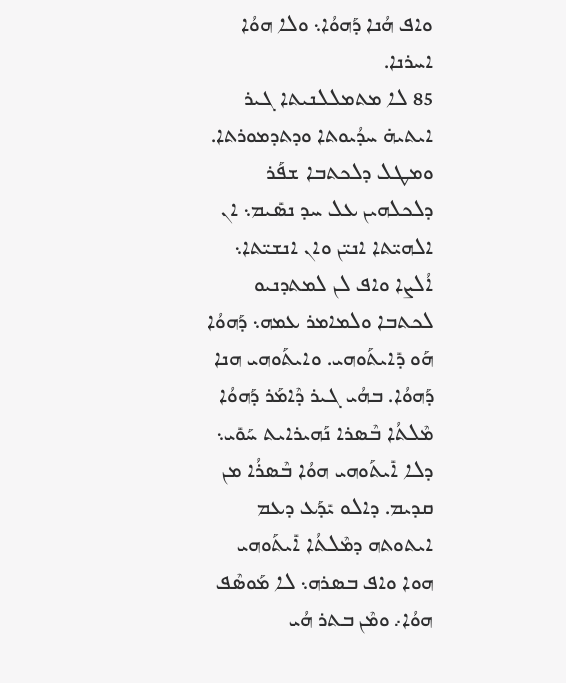ܘܐܦ ܗܳܢܐ ܕܰܗܘܳܐ܆ ܘܠܐ ܗܘܳܐ ܐܚܪܢܐ.
85 ܠܐ ܡܬܡܠܠܢܝܬܐ ܓܝܪ ܐܝܬܝܗ̇ ܚܕܳܝܘܬܐ ܘܕܬܕܡܘܪܬܐ. ܘܡܛܠ ܕܠܟܬܒܐ ܫܦܰܪ ܕܠܟܠܗܝܢ ܥܠ ܚܕ ܢܣܺܝܡ܆ ܐܢ ܐܠܗܝ̈ܬܐ ܐܢܝ̈ܢ ܘܐܢ ܐܢܫܝ̈ܬܐ܆ ܐܳܠܨܐ ܘܐܦ ܠܢ ܠܡܬܕܢܝܘ ܠܟܬܒܐ ܘܠܡܐܡܪ ܥܡܗ܆ ܕܰܗܘܳܐ ܗܰܘ ܕܺܐܝܬܰܘܗܝ. ܘܐܝܬܰܘܗܝ ܗܢܐ ܕܰܗܘܳܐ. ܒܗܳܝ ܓܝܪ ܕܶܐܡܰܪ ܕܰܗܘܳܐ ܡܶܠܬܳܐ ܒܶܣܪܐ ܢܰܗܝܪܐܝܬ ܚܰܘܺܝ܆ ܕܠܐ ܐܺܝܬܰܘܗܝ ܗܘܳܐ ܒܶܣܪܳܐ ܡܢ ܩܕܝܡ. ܕܐܠܘ ܝܺܕܰܥ ܕܥܡ ܐܝܬܘܬܗ ܕܡܶܠܬܳܐ ܐܺܝܬܰܘܗܝ ܗܘܐ ܘܐܦ ܒܣܪܗ܆ ܠܐ ܡܰܘܣܶܦ ܗܘܳܐ܇ ܘܡܶܢ ܒܬܪ ܗܳܝ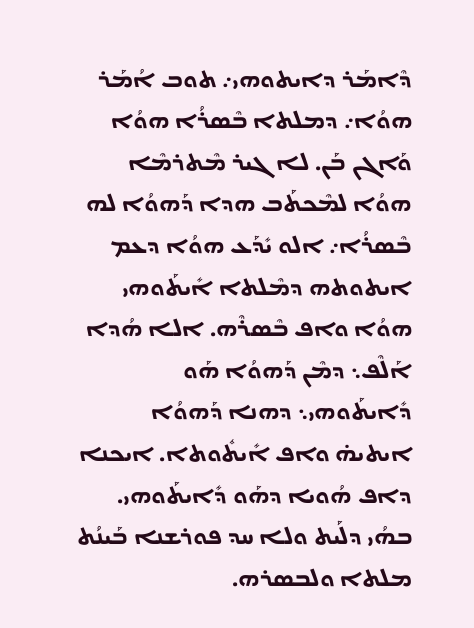ܕܶܐܡܰܪ ܕܐܝܬܘܗܝ܇ ܬܘܒ ܐܳܡܰܪ ܗܘܳܐ܇ ܕܡܠܬܐ ܒܶܣܪܳܐ ܗܘܳܐ ܘܰܐܓܢ ܒܰܢ. ܠܐ ܓܝܪ ܡܶܬܪܡܶܐ ܗܘܳܐ ܠܡܶܟܬܰܒ ܗܕܐ ܕܰܗܘܳܐ ܠܗ ܒܶܣܪܳܐ܇ ܐܠܘ ܝܺܕܰܥ ܗܘܳܐ ܕܥܡ ܐܝܬܘܬܗ ܕܡܶܠܬܐ ܐܺܝܬܰܘܗܝ ܗܘܳܐ ܘܐܦ ܒܶܣܪܶܗ. ܐܠܐ ܗܳܕܐ ܐܰܠܶܦ܆ ܕܡܶܢ ܕܰܗܘܳܐ ܗܰܘ ܕܺܐܝܬܰܘܗܝ܆ ܕܗܢܐ ܕܰܗܘܳܐ ܐܝܬܝܗ̇ ܘܐܦ ܐܺܝܬܽܘܬܐ. ܐܝܟܢܐ ܕܐܦ ܗܳܘܝܐ ܕܗܰܘ ܕܺܐܝܬܰܘܗܝ. ܒܗܳܝ ܕܠܰܝܬ ܘܠܐ ܚܕ ܦܘܪܫܢܐ ܒܰܝܢܳܬ ܡܠܬܐ ܘܠܒܣܪܗ.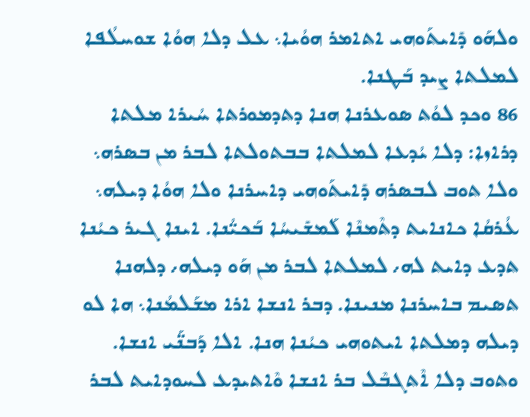ܘܠܗܰܘ ܕܺܐܝܬܰܘܗܝ ܐܬܐܡܪ ܗܘܳܝܐ܆ ܥܠ ܕܠܐ ܗܘܳܐ ܫܘܚܠܳܦܐ ܠܡܠܬܐ ܨܝܕ ܒܰܛܢܐ.
86 ܘܟܕ ܠܘܳܬ ܣܘܥܪܢܐ ܗܢܐ ܕܬܕܡܘܪܬܐ ܚܳܝܪܐ ܡܠܬܐ ܕܪܐܙܐ: ܕܠܐ ܝܳܕܥܐ ܠܡܠܬܐ ܒܒܬܘܠܬܐ ܠܒܪ ܡܢ ܒܣܪܗ܆ ܘܠܐ ܬܘܒ ܠܒܣܪܗ ܕܺܐܝܬܰܘܗܝ ܕܐܚܪܢܐ ܘܠܐ ܗܘܳܐ ܕܝܠܗ܆ ܥܳܪܩܳܐ ܟܐܢܐܝܬ ܕܬܶܡܢܶܐ ܠܰܡܫܺܝܚܳܐ ܒܰܟܝ̈ܳܢܐ. ܐܝܢܐ ܓܝܪ ܟܝܳܢܐ ܬܕܥ ܕܐܝܬ ܠܗ܇ ܠܡܠܬܐ ܠܒܪ ܡܢ ܗܰܘ ܕܝܠܗ܇ ܕܠܗܢܐ ܬܣܝܡ ܒܐܚܪܢܐ ܡܢܝܢܐ. ܕܒܪ ܐܢܫܐ ܐܪܐ ܡܫܰܠܡܳܢܐ܆ ܗܐ ܠܘ ܕܝܠܗ ܕܡܠܬܐ ܐܝܬܘܗܝ ܟܝܳܢܐ ܗܢܐ. ܐܠܐ ܕܰܒܢ̈ܰܝ ܐܢܫܐ. ܘܬܘܒ ܕܠܐ ܐܶܬܓܒܶܠ ܒܪ ܐܢܫܐ ܘܶܐܬܝܕܥ ܠܚܘܕܐܝܬ ܠܒܪ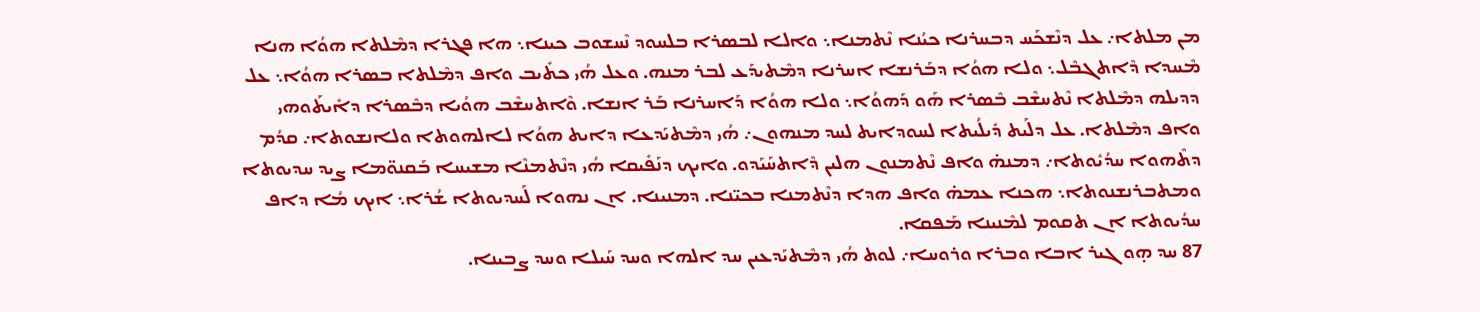ܡܢ ܡܠܬܐ܇ ܥܠ ܕܢܶܫܟܰܚ ܕܒܚܪܢܐ ܟܝܳܢܐ ܢܶܬܡܢܐ܆ ܘܐܠܐ ܠܒܣܪܐ ܒܠܚܘܕ ܢܶܚܫܘܒ ܟܝܢܐ܆ ܗܐ ܦܓܪܐ ܕܡܶܠܬܐ ܗܘܳܐ ܗܢܐ ܡܶܚܕܐ ܕܶܐܬܓܒܶܠ܆ ܘܠܐ ܗܘܳܐ ܕܒܰܪܢܫܐ ܐܚܪܢܐ ܕܡܶܬܝܕܰܥ ܠܒܪ ܡܢܗ. ܘܥܠ ܗܳܝ ܟܬܺܝܒ ܘܐܦ ܕܡܶܠܬܐ ܒܣܪܐ ܗܘܳܐ܆ ܥܠ ܕܕܝܠܗ ܕܡܶܠܬܐ ܢܶܬܚܫܶܒ ܒܶܣܪܐ ܗܰܘ ܕܰܗܘܳܐ܆ ܘܠܐ ܗܘܳܐ ܕܰܐܚܪܢܐ ܒܰܪ ܐܢܫܐ. ܘܶܐܬܚܫܶܒ ܗܘܳܝܐ ܕܒܶܣܪܐ ܕܐܺܝܬܰܘܗܝ ܘܐܦ ܕܡܶܠܬܐ. ܥܠ ܕܠܰܝܬ ܕܺܝܠܳܝܬܐ ܠܚܘܕܐܝܬ ܠܚܕ ܡܢܗܘܢ܇ ܗܳܝ ܕܡܶܬܝܰܕܥܐ ܕܐܝܬ ܗܘܳܐ ܠܐܠܗܘܬܐ ܘܠܐܢܫܘܬܐ܇ ܩܕܳܡ ܕܬܶܗܘܐ ܚܕܳܝܽܘܬܐ܇ ܕܡܢܗ̇ ܘܐܦ ܢܶܬܡܢܘܢ ܗܠܝܢ ܕܶܐܬܚܰܝܰܕܘ. ܘܐܝܟ ܕܢܰܦܺܝܩܐ ܗܳܝ ܕܢܶܬܡܢܶܐ ܡܫܝܚܐ ܒܰܩܢܘ̈ܡܐ ܨܝܕ ܚܕܝܘܬܐ ܘܡܬܒܪܢܫܢܘܬܐ܆ ܗܟܢܐ ܥܡܗ̇ ܘܐܦ ܗܕܐ ܕܢܶܬܡܢܐ ܒܟܝ̈ܢܐ. ܕܡܢܝܢܐ. ܐܢ ܢܗܘܐ ܠܰܚܕܝܘܬܐ ܫܳܪܐ܆ ܐܝܟ ܡܳܐ ܕܐܦ ܚܕܳܝܘܬܐ ܐܢ ܬܩܘܡ ܠܡܶܢܝܢܐ ܡܰܦܩܐ.
87 ܚܕ ܗ̣ܘ ܓܝܪ ܐܒܐ ܘܒܪܐ ܘܪܘܚܐ܇ ܠܘܬ ܗܳܝ ܕܡܶܬܝܰܕܥܝܢ ܚܕ ܐܠܗܐ ܘܚܕ ܚܰܝܠܐ ܘܚܕ ܨܒܝܢܐ.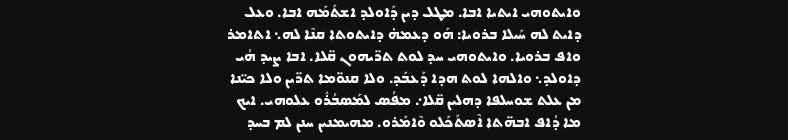ܘܐܝܬܘܗܝ ܐܝܬܝܐ ܐܒܐ. ܡܛܠ ܕܝܢ ܕܰܐܘܠܕ ܐܫܬܰܡܰܗ ܐܒܐ. ܘܥܠ ܕܐܝܬ ܠܗ ܚܰܝܠܐ ܒܪܘܝܐ: ܗܰܘ ܕܥܡܗ̇ ܕܐܝܬܘܬܐ ܩܢܶܐ ܠܗ܆ ܐܬܐܡܪ ܘܐܦ ܒܪܘܝܐ. ܘܐܝܬܘܗܝ ܚܕ ܠܘܬ ܬܖ̈ܝܗܘܢ ܩ̈ܠܐ. ܐܒܐ ܨܝܕ ܗܳܝ ܕܐܘܠܕ܆ ܘܐܠܗܐ ܠܘܬ ܗܕܐ ܕܰܥܒܰܕ. ܘܠܐ ܩܢܘ̈ܡܐ ܬܖ̈ܝܢ ܘܠܐ ܟܝ̈ܢܐ ܡܢ ܥܠܬ ܫܘܚܠܦܐ ܕܗܠܝܢ ܩ̈ܠܐ܇ ܡܦܳܣ ܠܡܰܣܒܳܪܽܘ ܥܠܘܗܝ. ܐܝܟ ܡܐ ܕܳܐܦ ܐܒܗ̈ܬܐ ܐܶܣܬܰܟܰܠܘ ܘܶܐܡܰܪܘ. ܡܗܝܡܢܝܢ ܚܢܢ ܠܡ ܒܚܕ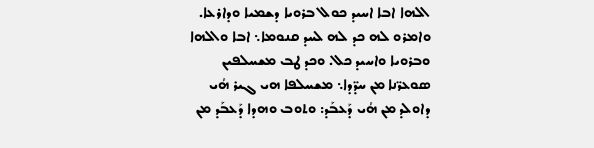ܐܠܗܐ ܐܒܐ ܐܚܝܕ ܟܘܠ ܒܪܘܝܐ ܕܫܡܝܐ ܘܕܐܪܥܐ. ܘܐܡܪܘ ܠܗ ܟܕ ܠܗ ܠܚܕ ܩܢܘܡܐ܆ ܐܒܐ ܘܐܠܗܐ ܘܒܪܘܝܐ ܘܐܚܝܕ ܟܠ. ܘܟܕ ܛܒ ܡܫܚܠܦܝܢ ܣܘܥܖ̈ܢܐ ܡܢ ܚܕ̈ܕܐ܆ ܡܫܚܠܦܐ ܗܝ ܓܝܪ ܗܳܝ ܕܐܘܠܕ ܡܢ ܗܳܝ ܕܰܥܒܰܕ: ܘܬܘܒ ܘܗܕܐ ܕܰܥܒܰܕ ܡܢ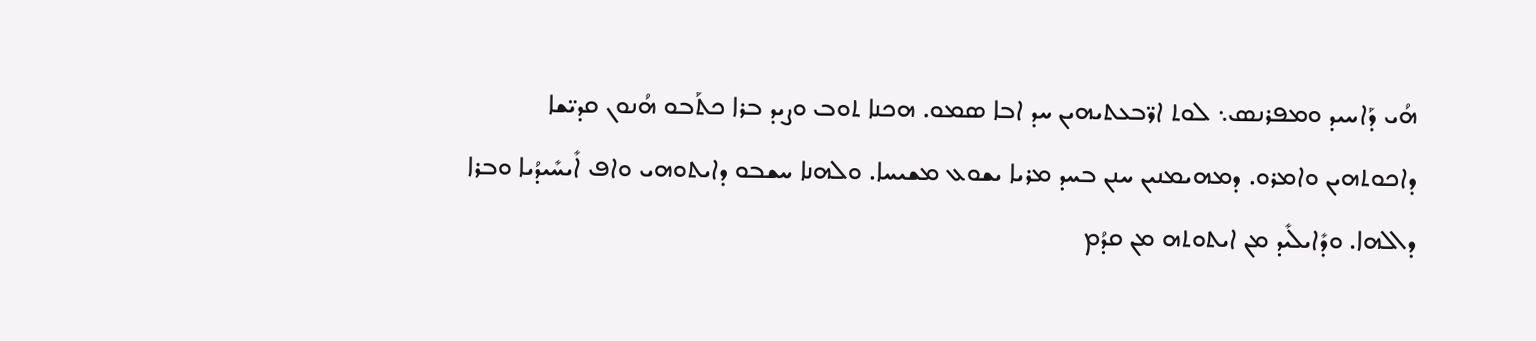ܗܳܝ ܕܰܐܚܝܕ ܘܡܦܪܢܣ܆ ܠܘܬ ܐܖ̈ܒܥܬܝܗܝܢ ܚܕ ܐܒܐ ܣܡܘ. ܗܟܢܐ ܬܘܒ ܘܨܝܕ ܒܪܐ ܟܬܰܒܘ ܗܳܢܘܢ ܩܕܝ̈ܫܐ ܕܐܟܘܬܗܝܢ ܘܐܡܪܘ. ܕܡܗܝܡܢܝܢ ܚܢܢ ܒܚܕ ܡܪܝܐ ܝܫܘܥ ܡܫܝܚܐ. ܘܠܗܢܐ ܚܫܒܘ ܕܐܝܬܘܗܝ ܘܐܦ ܐܺܝܚܺܝܕܳܝܐ ܘܒܪܐ ܕܐܠܗܐ. ܘܕܺܐܝܠܺܝܕ ܡܢ ܐܝܬܘܬܗ ܡܢ ܩܕܳܡ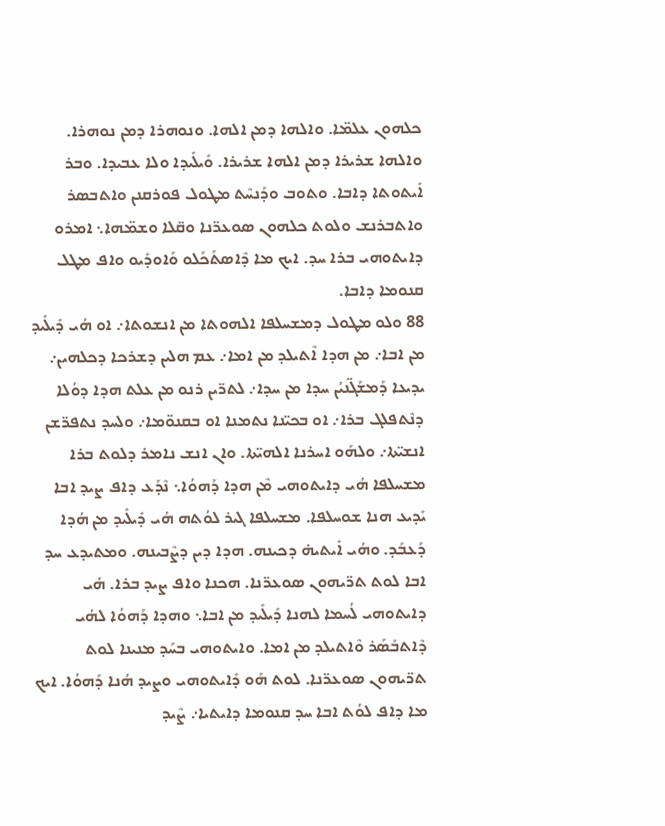ܟܠܗܘܢ ܥܠܡ̈ܐ. ܘܐܠܗܐ ܕܡܢ ܐܠܗܐ. ܘܢܘܗܪܐ ܕܡܢ ܢܘܗܪܐ. ܘܐܠܗܐ ܫܪܝܪܐ ܕܡܢ ܐܠܗܐ ܫܪܝܪܐ. ܘܺܝܠܺܝܕܐ ܘܠܐ ܥܒܝܕܐ. ܘܒܪ ܐܺܝܬܘܬܐ ܕܐܒܐ. ܘܬܘܒ ܘܕܰܢܚܶܬ ܡܛܘܠ ܦܘܪܩܢܢ ܘܐܬܒܣܪ ܘܐܬܒܪܢܫ ܘܠܘܬ ܟܠܗܘܢ ܣܘܥܖ̈ܢܐ ܘܩ̈ܠܐ ܘܫܡ̈ܗܐ܆ ܐܡܪܘ ܕܐܝܬܘܗܝ ܒܪܐ ܚܕ. ܐܝܟ ܡܐ ܕܶܐܣܬܰܟܰܠܘ ܘܰܐܘܕܺܝܘ ܘܐܦ ܡܛܠ ܩܢܘܡܐ ܕܐܒܐ.
88 ܘܠܘ ܡܛܘܠ ܕܡܫܚܠܦܐ ܐܠܗܘܬܐ ܡܢ ܐܢܫܘܬܐ܇ ܐܘ ܗܳܝ ܕܺܝܠܺܝܕ ܡܢ ܐܒܐ܇ ܡܢ ܗܕܐ ܐܶܬܝܠܕ ܡܢ ܐܡܐ܇ ܥܡ ܗܠܝܢ ܕܫܪܟܐ ܕܟܠܗܝܢ܇ ܝܕܝܥܐ ܕܰܡܫܰܓ̈ܢܝܳܢ ܚܕܐ ܡܢ ܚܕܐ܇ ܠܬܖ̈ܝܢ ܪܢܘ ܡܢ ܥܠܬ ܗܕܐ ܕܘܳܠܐ ܕܢܶܬܦܠܓ ܒܪܐ܇ ܐܘ ܒܟܝ̈ܢܐ ܢܬܡܢܐ ܐܘ ܒܩܢܘ̈ܡܐ܇ ܘܠܚܕ ܢܬܦܖ̈ܫܢ ܐܢܫܝ̈ܬܐ܇ ܘܠܗܰܘ ܐܚܪܢܐ ܐܠܗܝ̈ܬܐ. ܘܐܢ ܐܢܫ ܢܐܡܪ ܕܠܘܬ ܒܪܐ ܡܫܚܠܦܐ ܗܳܝ ܕܐܝܬܘܗܝ ܡܶܢ ܗܕܐ ܕܰܗܘܳܐ܆ ܢܶܕܰܥ ܕܐܦ ܨܝܕ ܐܒܐ ܝܺܕܝܥ ܗܢܐ ܫܘܚܠܦܐ. ܡܫܚܠܦܐ ܓܝܪ ܠܘܳܬܗ ܗܳܝ ܕܺܝܠܺܝܕ ܡܢ ܗܳܕܐ ܕܰܥܒܰܕ. ܘܗܳܝ ܐܺܝܬܝܗ̇ ܕܟܝܢܗ. ܗܕܐ ܕܝܢ ܕܨܶܒܝܢܗ. ܘܡܬܝܕܥ ܚܕ ܐܒܐ ܠܘܬ ܬܖ̈ܝܗܘܢ ܣܘܥܖ̈ܢܐ. ܗܟܢܐ ܘܐܦ ܨܝܕ ܒܪܐ. ܗܳܝ ܕܐܝܬܘܗܝ ܠܳܚܡܐ ܠܗܢܐ ܕܺܝܠܺܝܕ ܡܢ ܐܒܐ܆ ܘܗܕܐ ܕܰܗܘܳܐ ܠܗܳܝ ܕܶܐܬܒܰܣܰܪ ܘܶܐܬܝܠܕ ܡܢ ܐܡܐ. ܘܐܝܬܘܗܝ ܒܚܰܕ ܡܢܝܢܐ ܠܘܬ ܬܖ̈ܝܗܘܢ ܣܘܥܖ̈ܢܐ. ܠܘܬ ܗܰܘ ܕܺܐܝܬܘܗܝ ܘܨܝܕ ܗܳܢܐ ܕܰܗܘܳܐ. ܐܝܟ ܡܐ ܕܐܦ ܠܘܳܬ ܐܒܐ ܚܕ ܩܢܘܡܐ ܕܐܝܬܝܐ܇ ܨܶܝܕ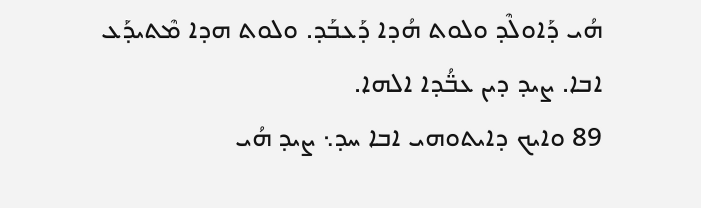ܗܳܝ ܕܰܐܘܠܶܕ ܘܠܘܬ ܗܳܕܐ ܕܰܥܒܰܕ. ܘܠܘܬ ܗܕܐ ܡܶܬܝܕܰܥ ܐܒܐ. ܨܝܕ ܕܝܢ ܥܒ̈ܳܕܐ ܐܠܗܐ.
89 ܘܐܝܟ ܕܐܝܬܘܗܝ ܐܒܐ ܚܕ܆ ܨܝܕ ܗܳܝ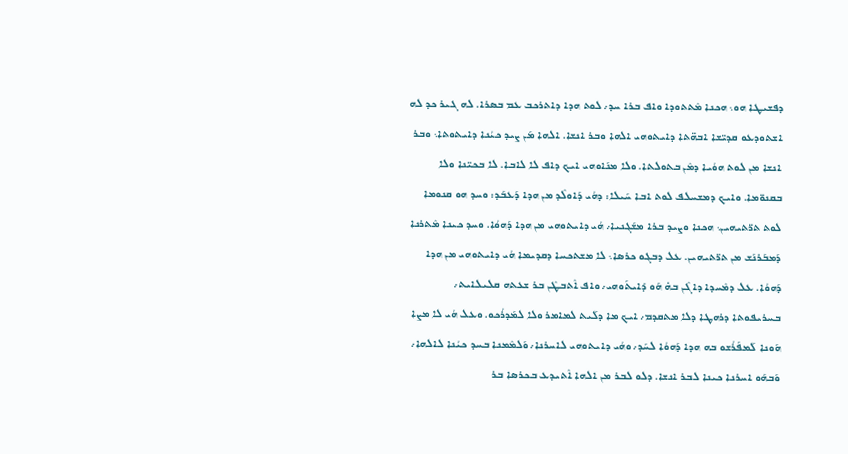ܕܦܫܝܛܐ ܗܘ܆ ܗܟܢܐ ܡܶܬܬܘܕܐ ܘܐܦ ܒܪܐ ܚܕ܇ ܠܘܬ ܗܕܐ ܕܐܬܪܟܒ ܥܡ ܒܣܪܐ. ܠܗ ܓܝܪ ܟܕ ܠܗ ܐܫܬܘܕܥܘ ܩܕܝ̈ܫܐ ܐܒܗ̈ܬܐ ܕܐܝܬܘܗܝ ܐܠܗܐ ܘܒܪ ܐܢܫܐ. ܐܠܗܐ ܡܰܢ ܨܝܕ ܟܝܳܢܐ ܕܐܝܬܘܬܐ܆ ܘܒܪ ܐܢܫܐ ܡܢ ܠܘܬ ܗܘܳܝܐ ܕܡܶܢ ܒܬܘܠܬܐ. ܘܠܐ ܡܢܰܐܘܗܝ ܐܝܟ ܕܐܦ ܠܐ ܠܐܒܐ. ܠܐ ܒܟܝ̈ܢܐ ܘܠܐ ܒܩܢܘ̈ܡܐ. ܘܐܝܟ ܕܡܫܚܠܦ ܠܘܬ ܐܒܐ ܚܰܝܠܐ: ܕܗܳܝ ܕܰܐܘܠܶܕ ܡܢ ܗܕܐ ܕܰܥܒܰܕ: ܘܚܕ ܗܘ ܩܢܘܡܐ ܠܘܬ ܬܖ̈ܬܝܗܝܢ܆ ܗܟܢܐ ܘܨܝܕ ܒܪܐ ܡܫܰܓܢܝܐ܇ ܗܳܝ ܕܐܝܬܘܗܝ ܡܢ ܗܕܐ ܕܰܗܘܳܐ. ܘܚܕ ܟܝܢܐ ܡܶܬܪܢܐ ܕܰܡܒܰܪܢܰܫ ܡܢ ܬܖ̈ܬܝܗܝܢ. ܥܠ ܕܒܓܘ ܟܪܣܐ܆ ܠܐ ܡܫܬܟܚܐ ܕܩܕܝܡܐ ܗܳܝ ܕܐܝܬܘܗܝ ܡܢ ܗܕܐ ܕܰܗܘܳܐ. ܥܠ ܕܡܶܚܕܐ ܕܐܓܶܢ ܒܗ̇ ܗܰܘ ܕܺܐܝܬܰܘܗܝ܇ ܘܐܦ ܐܶܬܒܛܶܢ ܒܪ ܫܥܬܗ ܩܠܝܠܐܝܬ܇ ܒܚܪܝܦܘܬܐ ܕܪܗܛܐ ܕܠܐ ܡܬܩܕܡ܇ ܐܝܟ ܡܐ ܕܠܰܝܬ ܠܡܐܡܪ ܘܠܐ ܠܡܰܕܪܳܟܘ. ܘܥܠ ܗܳܝ ܠܐ ܡܨܐ ܗܰܘܢܐ ܠܰܡܦܰܪܳܫܘ ܒܗ ܗܕܐ ܕܰܗܘܳܐ ܠܚܰܕ܇ ܘܗܳܝ ܕܐܝܬܘܗܝ ܠܐܚܪܢܐ܇ ܘܰܠܡܶܡܢܐ ܒܚܕ ܟܝܳܢܐ ܠܐܠܗܐ܇ ܘܰܒܗܰܘ ܐܚܪܢܐ ܟܝܢܐ ܠܒܪ ܐܢܫܐ. ܕܠܘ ܠܒܪ ܡܢ ܐܠܗܐ ܐܶܬܝܕܥ ܒܟܪܣܐ ܒܪ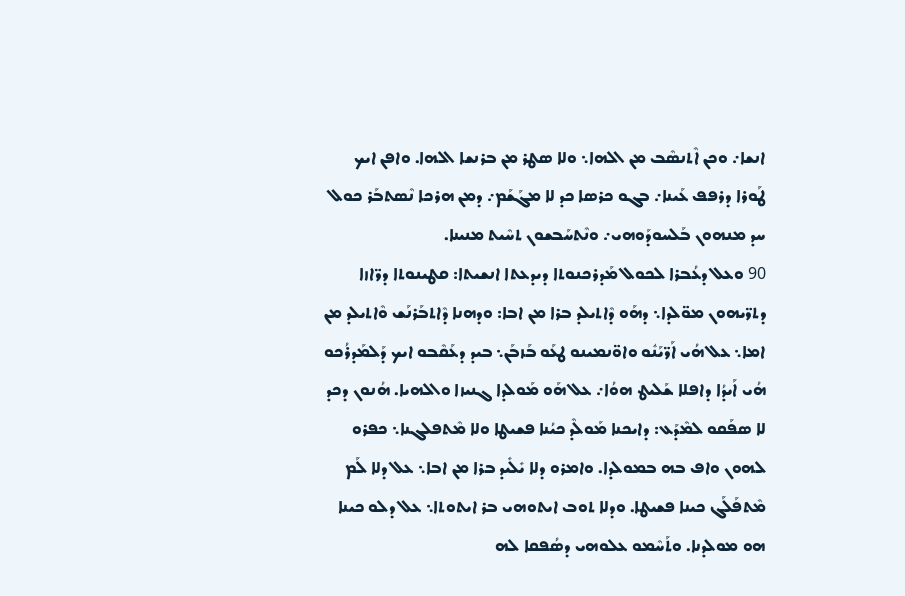ܐܢܫܐ܇ ܘܟܢ ܐܶܬܢܣܶܒ ܡܢ ܐܠܗܐ܆ ܘܠܐ ܣܛܪ ܡܢ ܒܪܢܫܐ ܐܠܗܐ. ܘܐܦܢ ܐܝܟ ܛܰܘܪܐ ܕܪܦܦ ܥܰܝܢܐ܇ ܒܓܘ ܟܪܣܐ ܟܕ ܠܐ ܡܓܰܫܰܡ܇ ܕܡܢ ܗܪܟܐ ܢܶܣܬܒܰܪ ܟܘܠ ܚܕ ܡܢܗܘܢ ܒܰܠܚܘܕܰܘܗܝ܇ ܘܢܶܬܚܰܒܫܘܢ ܬܚܶܝܬ ܡܢܝܢܐ.
90 ܘܥܠ ܕܥܳܒܪܐ ܠܟܘܠ ܡܰܕܪܟܢܘܬܐ ܕܝܕܥܬܐ ܐܢܫܝܬܐ: ܩܛܝܢܘܬܐ ܕܖ̈ܐܙܐ ܕܬܖ̈ܝܗܘܢ ܡܘ̈ܠܕܐ܆ ܕܗܰܘ ܕܶܐܬܝܠܕ ܒܪܐ ܡܢ ܐܒܐ: ܘܕܗܢܐ ܕܶܐܬܒܰܪܢܰܫ ܘܶܐܬܝܠܕ ܡܢ ܐܡܐ܆ ܥܠ ܗܳܝ ܐܰܖ̈ܝܰܢܽܘ ܘܐܘ̈ܢܡܝܢܘ ܛܥܰܘ ܒܰܙܒܰܢ܆ ܒܝܕ ܕܥܰܩܶܒܘ ܐܝܟ ܕܰܠܡܰܕܪܳܟܘ ܗܳܝ ܐܰܝܕܳܐ ܕܐܦܠܐ ܫܰܠܝܛ ܗܘܳܐ܇ ܥܠ ܗܰܘ ܡܰܘܠܕܐ ܓܢܝܙܐ ܘܐܠܗܝܐ. ܗܳܢܘܢ ܕܟܕ ܠܐ ܣܦܰܩܘ ܠܡܶܕܰܥ: ܕܐܝܟܢܐ ܡܰܘܠܶܕ ܟܝܳܢܐ ܦܫܝܛܐ ܘܠܐ ܡܶܬܦܠܓܢܐ܆ ܟܦܪܘ ܠܗܘܢ ܘܐܦ ܒܗ ܒܡܘܠܕܐ. ܘܐܡܪܘ ܕܠܐ ܝܺܠܺܝܕ ܒܪܐ ܡܢ ܐܒܐ܆ ܥܠ ܕܠܐ ܠܰܡ ܡܶܬܦܰܠܰܓ ܟܝܢܐ ܦܫܝܛܐ. ܘܕܠܐ ܬܘܒ ܐܝܬܘܗܝ ܒܪ ܐܝܬܘܬܐ܆ ܥܠ ܕܠܘ ܟܝܢܐ ܗܘ ܡܘܠܕܢܐ. ܘܬܰܚܶܡܘ ܥܠܘܗܝ ܕܣܳܦܩܐ ܠܗ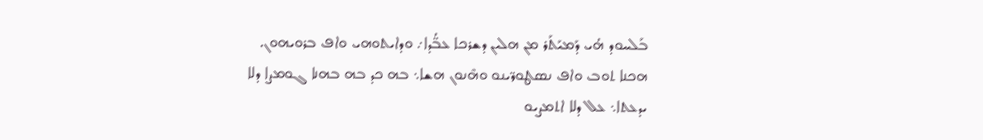ܒܰܠܚܘܕ ܗܳܝ ܕܰܡܝܰܬܰܪ ܡܢ ܗܠܝܢ ܕܫܪܟܐ ܥܒ̈ܳܕܐ܇ ܘܕܐܝܬܘܗܝ ܘܐܦ ܒܪܘܝܗܘܢ. ܗܟܢܐ ܬܘܒ ܘܐܦ ܢܣܛܘܖ̈ܝܢܘ ܘܗܶܢܘܢ ܗܫܐ܆ ܒܗ ܟܕ ܒܗ ܒܗܢܐ ܓܘܡܨܐ ܕܠܐ ܝܕܥܬܐ܆ ܥܠ ܕܠܐ ܐܬܡܨܝܘ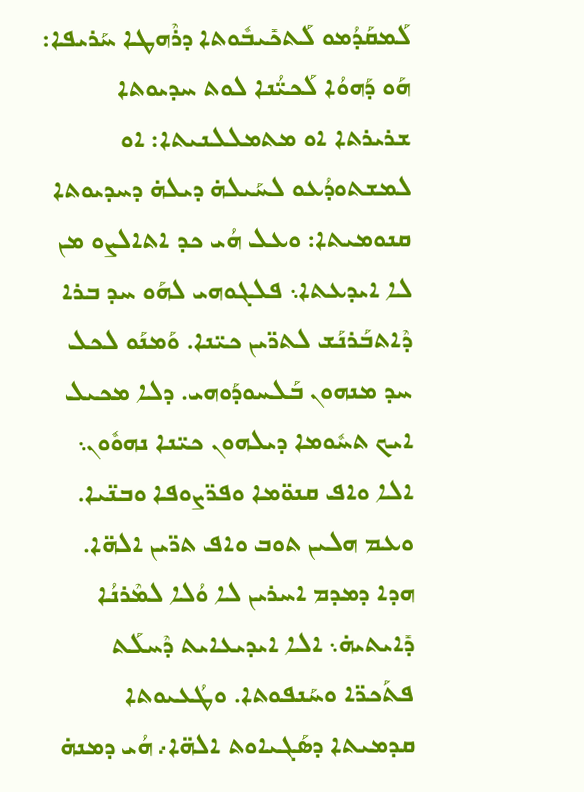ܠܰܡܩܰܕܳܡܘ ܠܰܬܟܺܝܒܽܘܬܐ ܕܪܶܗܛܐ ܚܰܪܝܦܐ: ܗܰܘ ܕܰܗܘܳܐ ܠܰܟܝ̈ܳܢܐ ܠܘܬ ܚܕܝܘܬܐ ܫܪܝܪܬܐ ܐܘ ܡܬܡܠܠܢܝܬܐ: ܐܘ ܠܡܫܬܘܕܳܥܘ ܠܚܰܝܠܗ̇ ܕܝܠܗ̇ ܕܚܕܝܘܬܐ ܩܢܘܡܝܬܐ: ܘܥܠ ܗܳܝ ܟܕ ܐܬܐܠܨܘ ܡܢ ܠܐ ܐܝܕܥܬܐ܆ ܦܠܓܘܗܝ ܠܗܰܘ ܚܕ ܒܪܐ ܕܶܐܬܒܰܪܢܰܫ ܠܬܖ̈ܝܢ ܟܝ̈ܢܐ. ܘܰܡܢܰܘ ܠܟܠ ܚܕ ܡܢܗܘܢ ܒܰܠܚܘܕܰܘܗܝ. ܕܠܐ ܡܟܝܠ ܐܝܟ ܬܚܽܘܡܐ ܕܝܠܗܘܢ ܟܝ̈ܢܐ ܢܗܘܽܘܢ܆ ܐܠܐ ܘܐܦ ܩܢܘ̈ܡܐ ܘܦܖ̈ܨܘܦܐ ܘܒܢ̈ܝܐ. ܘܥܡ ܗܠܝܢ ܬܘܒ ܘܐܦ ܬܖ̈ܝܢ ܐܠܗ̈ܐ. ܗܕܐ ܕܡܕܡ ܐܚܪܝܢ ܠܐ ܘܳܠܐ ܠܡܶܪܢܳܐ ܕܺܐܝܬܝܗ̇܆ ܐܠܐ ܐܝܕܝܥܐܝܬ ܕܶܚܠܰܬ ܦܬܰܟܖ̈ܐ ܘܚܰܢܦܘܬܐ. ܘܛܳܥܝܘܬܐ ܩܕܡܝܬܐ ܕܣܰܓܝܐܘܬ ܐܠܗ̈ܐ܇ ܗܳܝ ܕܡܢܗ̇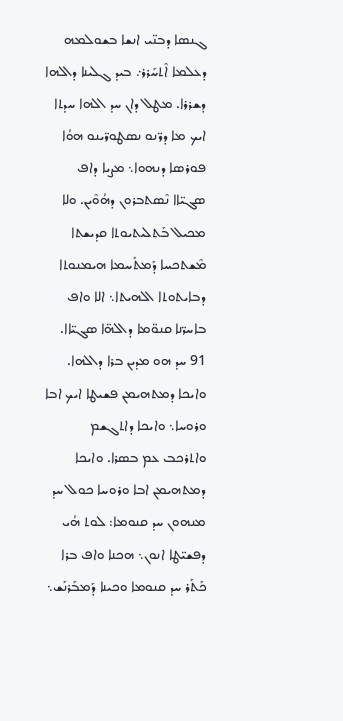ܓܢܣܐ ܕܒܢ̈ܝ ܐܢܫܐ ܒܫܘܠܡܗ ܕܥܠܡܐ ܐܶܬܚܰܪܪ܇ ܒܝܕ ܓܠܝܢܐ ܕܐܠܗܐ ܕܫܪܪܐ. ܡܛܠ ܕܐܢ ܚܕ ܐܠܗܐ ܚܕܬܐ ܐܝܟ ܡܐ ܕܖ̈ܢܘ ܢܣܛܘܖ̈ܝܢܘ ܗܘܳܐ ܦܘܪܣܐ ܕܢܗܘܐ܆ ܡܨܝܐ ܕܐܦ ܣܓܝ̈ܐܐ ܢܶܣܬܒܪܘܢ ܕܗܳܘܶܝܢ. ܘܠܐ ܡܟܝܠ ܒܰܬܠܝܬܝܘܬܐ ܩܕܝܫܬܐ ܡܶܫܬܟܚܐ ܕܰܡܬܰܚܡܐ ܗܝܡܢܘܬܐ ܕܒܐܝܬܘܬܐ ܐܠܗܝܬܐ܆ ܐܠܐ ܘܐܦ ܒܐܚܖ̈ܢܐ ܩܢܘ̈ܡܐ ܕܐܠܗ̈ܐ ܣܓܝ̈ܐܐ.
91 ܚܕ ܗܘ ܡܕܝܢ ܒܪܐ ܕܐܠܗܐ. ܘܐܝܟܐ ܕܡܬܗܝܡܢ ܦܫܝܛܐ ܐܝܟ ܐܒܐ ܘܪܘܚܐ܆ ܘܐܝܟܐ ܕܐܬܓܫܡ ܘܐܬܪܟܒ ܥܡ ܒܣܪܐ. ܘܐܝܟܐ ܕܡܬܗܝܡܢ ܐܒܐ ܘܪܘܚܐ ܟܘܠ ܚܕ ܡܢܗܘܢ ܚܕ ܩܢܘܡܐ: ܠܘܬ ܗܳܝ ܕܦܫܝ̈ܛܐ ܐܢܘܢ܆ ܗܟܢܐ ܘܐܦ ܒܪܐ ܟܰܬܰܪ ܚܕ ܩܢܘܡܐ ܘܟܝܢܐ ܕܰܡܒܰܪܢܰܫ܆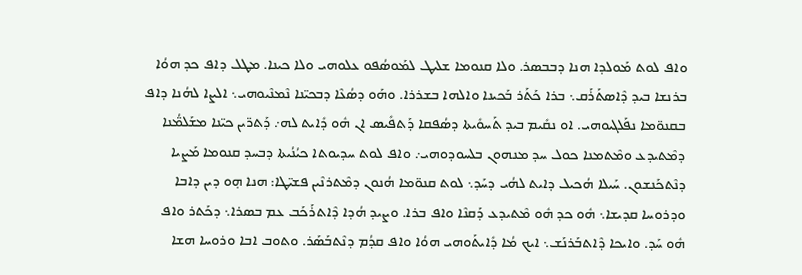ܘܐܦ ܠܘܬ ܡܰܘܠܕܐ ܗܢܐ ܕܒܒܣܪ. ܘܠܐ ܩܢܘܡܐ ܫܠܝܛ ܠܡܰܘܣܳܦܘ ܥܠܘܗܝ ܘܠܐ ܟܝܢܐ. ܡܛܠ ܕܐܦ ܟܕ ܗܘܳܐ ܒܪܢܫܐ ܒܝܕ ܕܶܐܣܬܰܪܰܩ܆ ܒܪܐ ܟܰܬܰܪ ܒܰܟܝܢܐ ܘܐܠܗܐ ܒܫܪܪܐ. ܘܗܰܘ ܕܣܳܥܶܐ ܕܒܟܝ̈ܢܐ ܢܶܡܢܶܝܘܗܝ܆ ܐܠܨܐ ܠܗܳܢܐ ܕܐܦ ܒܩܢܘ̈ܡܐ ܢܦܰܠܓܝܘܗܝ. ܐܘ ܢܩܺܝܡ ܒܝܕ ܬܰܚܘܺܝܬܐ ܕܣܳܦܩܐ ܕܰܬܦܺܝܣ ܐܢ ܗܽܘ ܕܺܐܝܬ ܠܗ܇ ܕܰܬܖ̈ܝܢ ܟܝ̈ܢܐ ܡܫܰܠܡ̈ܳܢܐ ܕܡܶܬܝܕܥ ܘܡܶܬܡܢܐ ܟܘܠ ܚܕ ܡܢܗܘܢ ܒܠܚܘܕܘܗܝ܇ ܘܐܦ ܠܘܬ ܚܕܝܘܬܐ ܟܝܳܢܳܝܬܐ ܕܒܚܕ ܩܢܘܡܐ ܡܰܨܝܐ ܕܢܶܬܟܰܢܫܘܢ. ܚܰܝܠܐ ܗܳܟܝܠ ܕܐܝܬ ܠܗܳܝ ܕܚܰܕ܆ ܠܘܬ ܩܢܘ̈ܡܐ ܗܳܢܘܢ ܕܡܶܬܪܢܶܝܢ ܦܫܝ̈ܛܐ: ܗܢܐ ܗ̣ܘ ܕܝܢ ܕܐܒܐ ܘܕܪܘܚܐ ܩܕܝܫܐ܆ ܗܽܘ ܟܕ ܗܽܘ ܡܶܬܝܕܥ ܕܰܩܢܶܐ ܘܐܦ ܒܪܐ. ܘܨܝܕ ܗܳܕܐ ܕܶܐܬܪܰܟܰܒ ܥܡ ܒܣܪܐ܆ ܕܟܰܬܪ ܘܐܦ ܗܽܘ ܚܰܕ. ܘܐܝܟܐ ܕܶܐܬܒܰܪܢܰܫ܆ ܐܝܟ ܡܳܐ ܕܺܐܝܬܰܘܗܝ ܗܘܳܐ ܘܐܦ ܩܕܳܡ ܕܢܶܬܒܰܣܰܪ. ܘܬܘܒ ܐܒܐ ܘܪܘܚܐ ܗܫܐ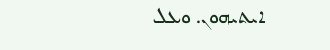ܐܝܬܝܗܘܢ. ܘܥܠ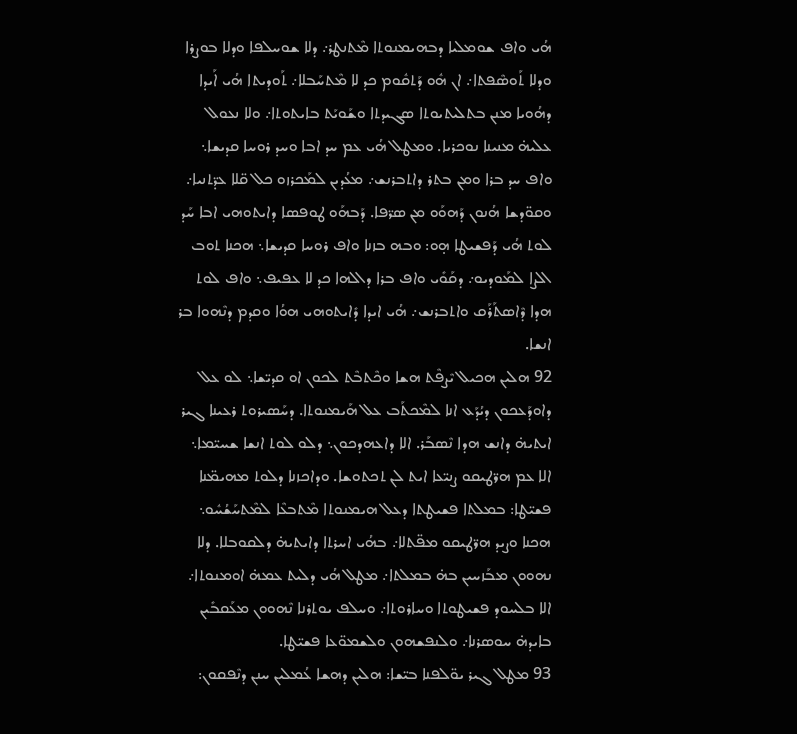ܗܳܝ ܘܐܦ ܫܘܡܠܝܐ ܕܒܗܝܡܢܘܬܐ ܡܶܬܢܛܪ܇ ܕܠܐ ܫܘܚܠܦܐ ܘܕܠܐ ܒܘܨܪܐ ܘܕܠܐ ܬܰܘܣܶܦܬܐ܇ ܐܢ ܗܽܘ ܕܰܬܩܽܘܡ ܟܕ ܠܐ ܡܶܬܚܰܒܠܐ܇ ܬܰܘܕܝܬܐ ܗܳܝ ܐܰܝܕܐ ܕܗܳܘܝܐ ܡܢܢ ܒܬܠܝܬܝܘܬܐ ܣܓܝܕܬܐ ܘܫܰܘܝܰܬ ܒܐܝܬܘܬܐ܇ ܘܠܐ ܢܥܘܠ ܥܠܝܗ̇ ܡܢܝܢܐ ܢܘܟܪܝܐ. ܘܡܛܠ ܗܳܝ ܥܡ ܚܕ ܐܒܐ ܘܚܕ ܪܘܚܐ ܩܕܝܫܐ܆ ܘܐܦ ܚܕ ܒܪܐ ܘܡܢ ܒܬܪ ܕܐܬܒܪܢܫ܇ ܡܥܳܕܝܢ ܠܡܰܟܪܙܘ ܟܠ ܩ̈ܠܐ ܥܕ̈ܬܢܝܐ܇ ܘܩܘ̈ܕܫܐ ܗܳܢܘܢ ܕܰܗܘܰܘ ܡܢ ܣܖ̈ܦܐ. ܕܰܒܗܰܘ ܛܘܦܣܐ ܕܐܝܬܘܗܝ ܐܒܐ ܚܰܕ ܠܘܬ ܗܳܝ ܕܰܦܫܝܛܐ ܗ̣ܘ: ܘܒܗ ܒܙܢܐ ܘܐܦ ܪܘܚܐ ܩܕܝܫܐ܆ ܗܟܢܐ ܬܘܒ ܐܠܨܐ ܠܡܰܘܕܝܘ܇ ܕܩܰܘܺܝ ܘܐܦ ܒܪܐ ܕܐܠܗܐ ܟܕ ܠܐ ܥܦܝܦ܆ ܘܐܦ ܠܘܬ ܗܕܐ ܕܶܐܣܬܰܪܰܩ ܘܐܬܒܪܢܫ܇ ܗܳܝ ܐܝܕܐ ܕܺܐܝܬܘܗܝ ܗܘܳܐ ܘܩܕܡ ܕܢܶܗܘܐ ܒܪ ܐܢܫܐ.
92 ܗܠܝܢ ܗܟܝܠ ܝܶܨܦܶܬ ܗܫܐ ܘܟܶܬܒܶܬ ܠܟܘܢ ܐܘ ܩܕܝ̈ܫܐ܆ ܠܘ ܥܠ ܕܐܘܕܰܥܟܘܢ ܕܝܳܕܰܥ ܐܢܐ ܠܡܶܟܬܰܒ ܥܠ ܗܰܝܡܢܘܬܐ. ܕܚܰܣܝܪܘܬ ܪܥܝܢܐ ܓܝܪ ܐܝܬܝܗ̇ ܕܐܢܫ ܗܕܐ ܢܶܣܒܰܪ. ܐܠܐ ܕܐܥܗܕܟܘܢ܆ ܕܠܘ ܠܘܬ ܐܢܫܐ ܫܚܝ̈ܡܐ܆ ܐܠܐ ܥܡ ܗܖ̈ܛܝܩܘ ܨܢܝ̈ܥܐ ܐܝܬ ܠܢ ܬܟܬܘܫܐ. ܘܕܐܟܙܢܐ ܕܠܘܬ ܡܗܝܡ̈ܢܐ ܦܫܝ̈ܛܐ: ܒܡܠܬܐ ܦܫܝܛܬܐ ܕܥܠ ܗܝܡܢܘܬܐ ܡܶܬܒܥܶܐ ܠܡܶܬܚܰܫܳܚܽܘ܆ ܗܟܢܐ ܘܨܝܕ ܗܖ̈ܛܝܩܘ ܡܦ̈ܬܠܐ܇ ܒܗܳܝ ܐܚܪܬܐ ܕܐܝܬܝܗ̇ ܕܠܩܘܒܠܐ. ܕܠܐ ܢܗܘܘܢ ܡܒܰܙܚܝܢ ܒܗ̇ ܒܡܠܬܐ܇ ܡܛܠ ܗܳܝ ܕܠܝܬ ܥܡܗ̇ ܐܘܡܢܘܬܐ܇ ܐܠܐ ܒܠܚܘܕ ܦܫܝܛܘܬܐ ܘܚܐܪܘܬܐ܇ ܘܚܠܦ ܝܘܬܪܢܐ ܢܶܗܘܘܢ ܡܥܰܩܒܺܝܢ ܒܐܝܕܗ̇ ܚܘܣܪܢܐ܇ ܘܠܢܦܫܗܘܢ ܘܠܫܡܘ̈ܥܐ ܦܫܝ̈ܛܐ.
93 ܡܛܠ ܓܝܪ ܝܘ̈ܠܦܢܐ ܒܝ̈ܫܐ: ܗܠܝܢ ܕܗܫܐ ܥܳܡܠܝܢ ܚܢܢ ܕܢܶܦܩܘܢ: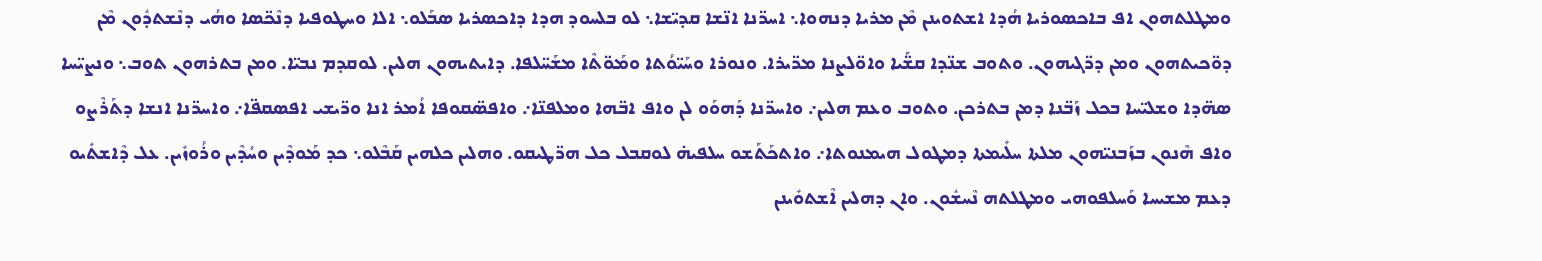ܘܡܛܠܬܗܘܢ ܐܦ ܒܐܟܣܘܪܝܐ ܗܳܕܐ ܐܫܬܘܝܢܢ ܡܶܢ ܡܪܝܐ ܕܢܗܘܐ܆ ܐܚܖ̈ܢܐ ܐܢ̈ܫܐ ܩܕܝ̈ܫܐ܆ ܠܘ ܒܠܚܘܕ ܗܕܐ ܕܐܟܣܪܝܐ ܣܒܰܠܘ܆ ܐܠܐ ܘܚܛܘܦܝܐ ܕܢܶܟ̈ܣܐ ܘܗܳܝ ܕܢܶܫܬܕܽܘܢ ܡܶܢ ܕܘ̈ܟܝܬܗܘܢ ܘܡܢ ܕܖ̈ܓܝܗܘܢ. ܘܬܘܒ ܫܢ̈ܕܐ ܩܫ̈ܰܝܐ ܘܐܘ̈ܠܨܢܐ ܡܖ̈ܝܪܐ. ܘܢܘܪܐ ܘܚܰܝ̈ܘܳܬܐ ܘܡܰܘ̈ܬܶܐ ܡܫܰܚ̈ܠܦܐ. ܕܐܝܬܝܗܘܢ ܗܠܝܢ. ܠܘܩܕܡ ܢܒܝ̈ܐ. ܘܡܢ ܒܬܪܗܘܢ ܬܘܒ܆ ܘܢܨܝ̈ܚܐ ܣܗ̈ܕܐ ܘܫܠܝ̈ܚܐ ܒܟܠ ܙܰܒ̈ܢܐ ܕܡܢ ܒܬܪܟܢ. ܘܬܘܒ ܘܥܡ ܗܠܝܢ܇ ܘܐܚܖ̈ܢܐ ܕܰܗܘܰܘ ܠܢ ܘܐܦ ܐܒ̈ܗܐ ܘܡܠܦܢ̈ܐ܇ ܘܐܦܣ̈ܩܘܦܐ ܐܳܡܪ ܐܢܐ ܘܖ̈ܝܫܝ ܐܦܣܩܦ̈ܐ܇ ܘܐܚܖ̈ܢܐ ܐܢܫܐ ܕܬܰܪܶܨܘ ܘܐܦ ܗܶܢܘܢ ܒܙܰܒܢܝ̈ܗܘܢ ܡܠܬܐ ܚܠܺܝܡܬܐ ܕܡܛܘܠ ܗܝܡܢܘܬܐ܇ ܘܐܬܟܰܬܰܫܘ ܚܠܦܝܗ̇ ܠܘܩܒܠ ܟܠ ܗܖ̈ܛܝܩܘ. ܘܗܠܝܢ ܟܠܗܝܢ ܩܰܒܶܠܘ܆ ܟܕ ܡܰܘܕܶܝܢ ܘܚܳܕܶܝܢ ܘܪܳܘܙܺܝܢ. ܥܠ ܕܶܐܫܬܺܝܘ ܕܥܡ ܡܫܝܚܐ ܘܰܚܠܦܘܗܝ ܘܡܛܠܬܗ ܢܶܚܫܽܘܢ. ܘܐܢ ܕܗܠܝܢ ܐܶܫܬܘܺܝܢܢ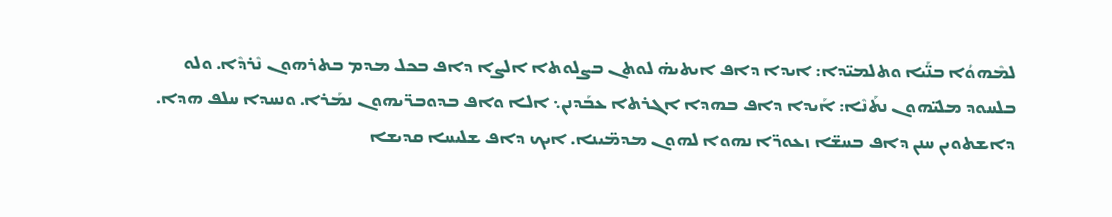ܠܡܶܗܘܳܐ ܒܢ̈ܰܝܐ ܘܬܠܡܝ̈ܕܐ: ܐܝܕܐ ܕܐܦ ܐܝܬܝܗ̇ ܠܘܬܢ ܒܨܠܘܬܐ ܐܠܨܐ ܕܐܦ ܒܟܠ ܡܕܡ ܒܬܪܗܘܢ ܢܶܪܕܶܐ. ܘܠܘ ܒܠܚܘܕ ܡܠܝ̈ܗܘܢ ܢܬܰܢܶܐ: ܐܰܝܕܐ ܕܐܦ ܒܗܕܐ ܐܓܪܬܐ ܥܒܰܕܢܢ܆ ܐܠܐ ܘܐܦ ܒܕܘܒܖ̈ܝܗܘܢ ܢܡܰܪܐ. ܘܢܚܕܐ ܚܠܦ ܗܕܐ. ܕܐܫܬܘܝܢ ܚܢܢ ܕܐܦ ܒܚܫ̈ܐ ܙܥܘܖ̈ܐ ܢܗܘܐ ܠܗܘܢ ܡܕܡ̈ܝܢܐ. ܐܝܟ ܕܐܦ ܫܠܝܚܐ ܩܕܝܫܐ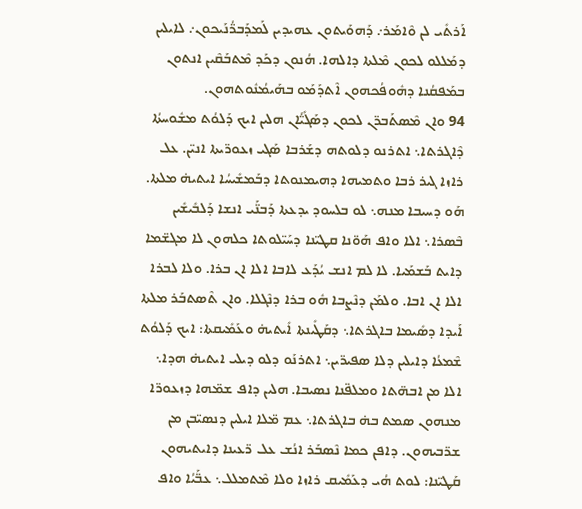ܐܰܪܬܺܝ ܠܢ ܘܶܐܡܰܪ܇ ܕܰܗܘܰܝܬܘܢ ܥܗܝܕܝܢ ܠܰܡܕܰܒܖ̈ܳܢܰܝܟܘܢ܇ ܠܐܝܠܝܢ ܕܡܰܠܠܘ ܠܟܘܢ ܡܶܠܬܐ ܕܐܠܗܐ. ܗܳܢܘܢ ܕܟܰܕ ܡܶܬܒܰܩܶܝܢ ܐܢܬܘܢ ܒܡܰܦܩܳܢܐ ܕܗܽܘܦܳܟܗܘܢ ܐܶܬܕܰܡܰܘ ܒܗܰܝܡܳܢܽܘܬܗܘܢ.
94 ܘܐܢ ܡܶܣܬܰܒܖ̈ܢ ܠܟܘܢ ܕܣܰܓܺܝ̈ܳܐܢ ܗܠܝܢ ܐܝܟ ܕܰܠܘܳܬ ܡܫܽܘܚܬܳܐ ܕܶܐܓܪܬܐ܆ ܐܬܪܢܘ ܕܠܘܬܗ ܕܫܰܪܒܐ ܣܰܓܝ ܙܥܘܖ̈ܝܬܐ ܐܢܝ̈ܢ. ܥܠ ܪܐܙܐ ܓܝܪ ܪܒܐ ܘܬܡܝܗܐ ܕܗܝܡܢܘܬܐ ܕܒܰܡܫܺܝܚܳܐ ܐܝܬܝܗ̇ ܡܠܬܐ. ܗܰܘ ܕܚܝܒܐ ܡܢܗ܆ ܠܘ ܒܠܚܘܕ ܝܕܥܬܐ ܕܰܒܢ̈ܰܝ ܐܢܫܐ ܕܰܠܒܺܝܫܺܝܢ ܒܶܣܪܐ܆ ܐܠܐ ܘܐܦ ܗܰܘ̈ܢܐ ܩܛܝ̈ܢܐ ܕܚܰܝ̈ܠܘܬܐ ܟܠܗܘܢ ܠܐ ܡܓܫ̈ܡܐ ܕܐܝܬ ܒܰܫܡܰܝܐ. ܠܐ ܠܡ ܐܢܫ ܝܳܕܰܥ ܠܐܒܐ ܐܠܐ ܐܢ ܒܪܐ. ܘܠܐ ܠܒܪܐ ܐܠܐ ܐܢ ܐܒܐ. ܘܠܡܰܢ ܕܢܶܨܒܐ ܗܽܘ ܒܪܐ ܕܢܶܓܠܐ. ܘܐܢ ܬܶܣܬܒܰܪ ܡܠܬܐ ܐܰܝܕܐ ܕܣܺܝܡܐ ܒܐܓܪܬܐ܆ ܕܩܰܛܺܝܢܬܐ ܐܺܝܬܝܗ̇ ܘܥܰܡܺܝܩܬܐ: ܐܝܟ ܕܰܠܘܳܬ ܫܶܡܥܳܐ ܕܐܝܠܝܢ ܕܠܐ ܣܦܝܖ̈ܝܢ܆ ܐܬܪܢܰܘ ܕܠܘ ܕܝܠܝ ܐܝܬܝܗ̇ ܗܕܐ܆ ܐܠܐ ܡܢ ܐܒܗ̈ܬܐ ܘܡܠܦ̈ܢܐ ܢܣܝܒܐ. ܗܠܝܢ ܕܐܦ ܫܡ̈ܗܐ ܕܙܥܘܖ̈ܐ ܡܢܗܘܢ ܣܡܬ ܒܗ̇ ܒܐܓܪܬܐ܆ ܥܡ ܡ̈ܠܐ ܐܝܠܝܢ ܕܢܣܝ̈ܒܢ ܡܢ ܫܖ̈ܒܝܗܘܢ. ܕܐܦܢ ܟܡܐ ܢܶܣܒܰܪ ܐܢܳܫ ܥܠ ܖ̈ܥܝܢܐ ܕܐܝܬܝܗܘܢ ܩܰܛܝ̈ܢܐ: ܠܘܬ ܗܳܝ ܕܥܰܡܺܝܩ ܪܐܙܐ ܘܠܐ ܡܶܬܡܠܠ܆ ܥܒ̈ܰܝܳܐ ܘܐܦ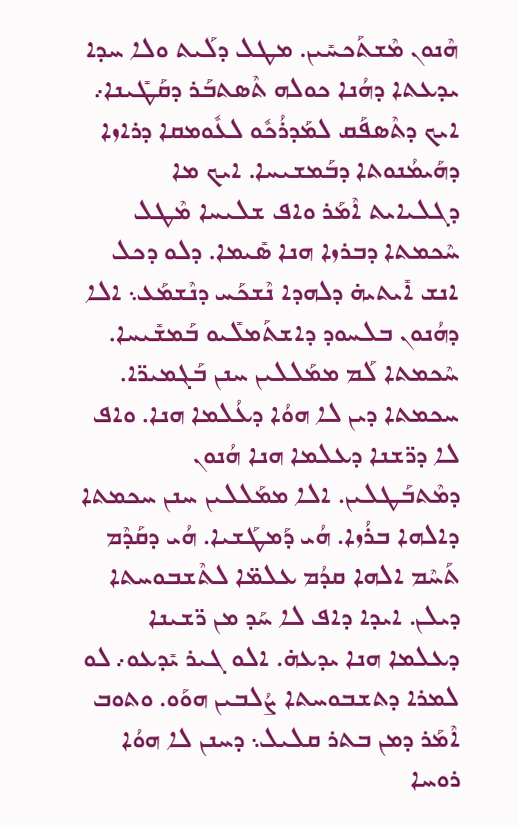ܗܶܢܘܢ ܡܶܫܬܰܟܚܺܝܢ. ܡܛܠ ܕܠܰܝܬ ܘܠܐ ܚܕܐ ܝܕܥܬܐ ܕܗܳܢܐ ܟܘܠܗ ܬܶܣܬܒܰܪ ܕܩܰܛܺܝܢܐ܇ ܐܝܟ ܕܬܶܣܦܰܩ ܠܡܰܕܪܳܟܽܘ ܠܥܽܘܡܩܐ ܕܪܐܙܐ ܕܗܰܝܡܳܢܘܬܐ ܕܒܰܡܫܝܚܐ. ܐܝܟ ܡܐ ܕܓܠܝܐܝܬ ܐܶܡܰܪ ܘܐܦ ܫܠܝܚܐ ܡܶܛܠ ܚܶܟܡܬܐ ܕܒܪܙܐ ܗܢܐ ܣܺܝܡܐ. ܕܠܘ ܕܟܠ ܐܢܫ ܐܺܝܬܝܗ̇ ܕܠܗܕܐ ܢܶܫܟܰܚ ܕܢܶܫܡܰܥ܆ ܐܠܐ ܕܗܳܢܘܢ ܒܠܚܘܕ ܕܐܫܬܰܡܠܺܝܘ ܒܰܡܫܺܝܚܐ. ܚܶܟܡܬܐ ܠܰܡ ܡܡܰܠܠܝܢ ܚܢܢ ܒܰܓܡܝܖ̈ܐ. ܚܟܡܬܐ ܕܝܢ ܠܐ ܗܘܳܐ ܕܥܳܠܡܐ ܗܢܐ. ܘܐܦ ܠܐ ܕܖ̈ܫܢܐ ܕܥܠܡܐ ܗܢܐ ܗܳܢܘܢ ܕܡܶܬܒܰܛܠܝܢ. ܐܠܐ ܡܡܰܠܠܝܢ ܚܢܢ ܚܟܡܬܐ ܕܐܠܗܐ ܒܪܳܙܐ. ܗܳܝ ܕܰܡܛܰܫܝܐ. ܗܳܝ ܕܩܰܕܶܡ ܬܰܚܶܡ ܐܠܗܐ ܩܕܳܡ ܥܠܡ̈ܐ ܠܬܶܫܒܘܚܬܐ ܕܝܠܢ. ܐܝܕܐ ܕܐܦ ܠܐ ܚܰܕ ܡܢ ܖ̈ܫܝܢܐ ܕܥܠܡܐ ܗܢܐ ܝܕܥܗ̇. ܐܠܘ ܓܝܪ ܝܺܕܥܘ܇ ܠܘ ܠܡܪܐ ܕܬܫܒܘܚܬܐ ܨܳܠܒܝܢ ܗܘܰܘ. ܘܬܘܒ ܐܶܡܰܪ ܕܡܢ ܒܬܪ ܩܠܝܠ܆ ܕܚܢܢ ܠܐ ܗܘܳܐ ܪܘܚܐ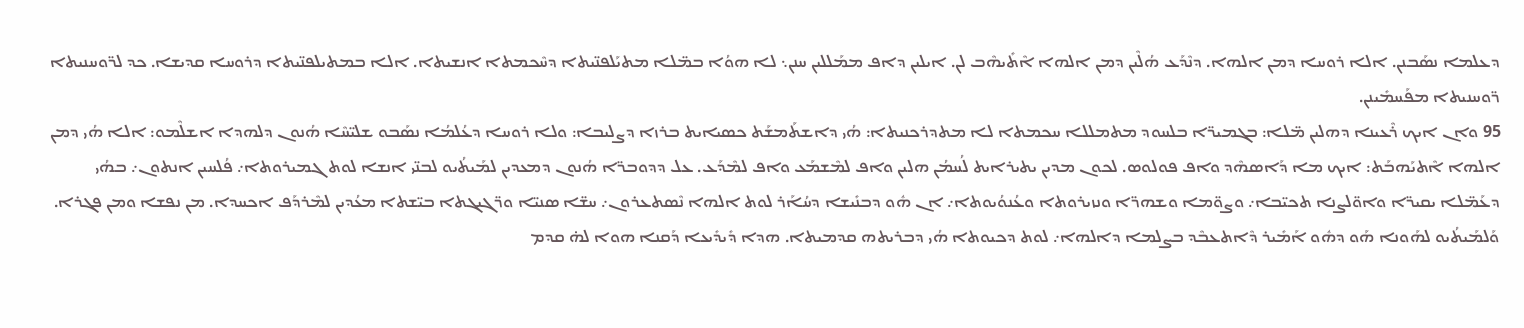ܕܥܠܡܐ ܢܣܰܒܢܢ. ܐܠܐ ܪܘܚܐ ܕܡܢ ܐܠܗܐ. ܕܢܶܕܰܥ ܗܳܠܶܝܢ ܕܡܢ ܐܠܗܐ ܐܶܬܺܝܗܶܒ ܠܢ. ܐܝܠܝܢ ܕܐܦ ܡܡܰܠܠܝܢ ܚܢܢ܆ ܠܐ ܗܘܳܐ ܒܡ̈ܠܐ ܡܬܝܰܠܦܢ̈ܝܬܐ ܕܚܶܟܡܬܐ ܐܢܫܝܬܐ. ܐܠܐ ܒܡܬܝܠܦܢ̈ܝܬܐ ܕܪܘܚܐ ܩܕܝܫܐ. ܟܕ ܠܖ̈ܘܚܢܝܬܐ ܖ̈ܘܚܢܝܬܐ ܡܦܰܚܡܺܝܢܢ.
95 ܘܐܢ ܐܝܟ ܪܶܥܝܢܐ ܕܗܠܝܢ ܡ̈ܠܐ: ܒܓܡܝܖ̈ܐ ܒܠܚܘܕ ܡܬܡܠܠܐ ܚܟܡܬܐ ܠܐ ܡܬܕܪܟܢܝܬܐ: ܗܳܝ ܕܐܫܬܰܡܫܰܬ ܟܣܝܐܝܬ ܒܪܙܐ ܕܨܠܝܒܐ: ܘܠܐ ܪܘܚܐ ܕܥܳܠܡܳܐ ܢܣܰܒܘ ܫܠܝ̈ܚܶܐ ܗܳܢܘܢ ܕܠܗܕܐ ܐܫܠܶܡܘ: ܐܠܐ ܗܳܝ ܕܡܢ ܐܠܗܐ ܐܶܬܝܰܗܒܰܬ: ܐܝܟ ܡܐ ܕܰܐܣܗܶܕ ܘܐܦ ܦܘܠܘܣ. ܠܟܘܢ ܡܕܝܢ ܝܬܝܪܐܝܬ ܠܳܚܡܳܢ ܗܠܝܢ ܘܐܦ ܠܡܶܫܡܰܥ ܘܐܦ ܠܡܶܕܰܥ. ܥܠ ܕܕܘܒܖ̈ܐ ܗܳܢܘܢ ܕܡܥܕܝܢ ܠܡܰܝܬܳܝܘ ܠܒܢ̈ܝ ܐܢܫܐ ܠܘܬ ܓܡܝܪܘܬܐ܇ ܦܳܠܚܝܢ ܐܢܬܘܢ܇ ܒܗܳܝ ܕܥܰܡ̈ܠܐ ܝܩܝܖ̈ܐ ܘܐܘ̈ܠܨܢܐ ܬܟܝ̈ܒܐ܇ ܘܨܘ̈ܡܐ ܘܫܗܖ̈ܐ ܘܢܙܝܪܘܬܐ ܘܥܳܢܘܳܝܘܬܐ܇ ܐܢ ܗܽܘ ܕܒܢܺܝܫܐ ܕܚܳܐܰܪ ܠܘܬ ܐܠܗܐ ܢܶܣܬܥܪܘܢ܇ ܚܫ̈ܐ ܣܢܝ̈ܐ ܘܖ̈ܓܝܓܬܐ ܒܝ̈ܫܬܐ ܡܥܳܕܝܢ ܠܡܶܪܕܰܦ ܐܟܚܕܐ. ܡܢ ܢܦܫܐ ܘܡܢ ܦܓܪܐ. ܘܰܠܡܰܝܬܳܝܘ ܠܗܰܘܢܐ ܗܰܘ ܕܗܽܘ ܐܰܡܺܝܪ ܕܶܐܬܥܒܶܕ ܒܨܠܡܐ ܕܐܠܗܐ܇ ܠܘܬ ܕܟܝܘܬܐ ܗܳܝ ܕܒܪܝܬܗ ܩܕܡܝܬܐ. ܗܕܐ ܕܺܝܕܺܝܥܐ ܕܰܩܢܐ ܗܘܐ ܠܗ̇ ܩܕܡ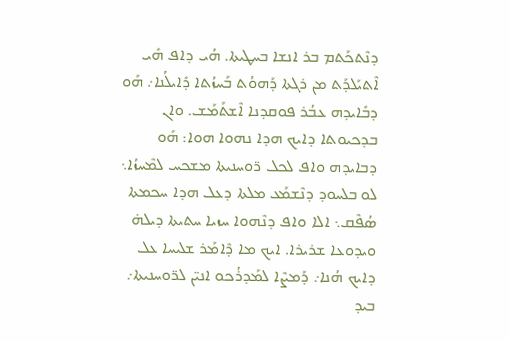ܕܢܶܬܟܰܬܡ ܒܪ ܐܢܫܐ ܒܚܛܝܬܐ. ܗܳܝ ܕܐܦ ܗܺܝ ܐܶܬܝܰܠܕܰܬ ܡܢ ܪܓܬܐ ܕܰܗܘܳܬ ܒܰܚܙܳܬܐ ܕܺܐܝܠܳܢܐ܇ ܗܰܘ ܕܒܺܐܝܕܗ ܥܒܳܪ ܦܘܩܕܢܐ ܐܶܫܬܰܡܰܫ. ܘܐܢ ܒܕܟܝܘܬܐ ܕܐܝܟ ܗܕܐ ܢܗܘܐ ܗܘܐ: ܗܰܘ ܕܒܐܝܕܗ ܘܐܦ ܠܟܠ ܖ̈ܘܚܢܝܬܐ ܡܫܟܚ ܠܡܶܚܙܳܐ܆ ܠܘ ܒܠܚܘܕ ܕܢܶܫܡܰܥ ܡܠܬܐ ܕܥܠ ܗܕܐ ܚܟܡܬܐ ܣܳܦܶܩ܆ ܐܠܐ ܘܐܦ ܕܢܶܗܘܐ ܚܙܝܐ ܚܬܝܬܐ ܕܝܠܗ̇ ܘܝܕܘܥܐ ܫܪܝܪܐ. ܐܝܟ ܡܐ ܕܶܐܡܰܪ ܫܠܝܚܐ ܥܠ ܕܐܝܟ ܗܳܢܐ܇ ܕܰܡܨܶܐ ܠܡܰܕܪܳܟܘ ܐܢܝ̈ܢ ܠܖ̈ܘܚܢܝܬܐ܇ ܒܝܕ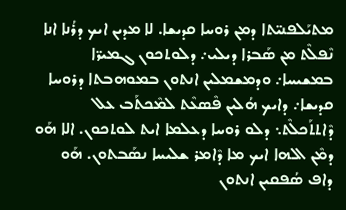ܡܬܝܰܠܦܢܝ̈ܬܐ ܕܡܢ ܪܘܚܐ ܩܕܝܫܐ. ܠܐ ܡܕܝܢ ܐܝܟ ܕܪܳܢܐ ܐܢܐ ܢܶܦܠܶܬ ܡܢ ܣܰܒܪܐ ܕܝܠܝ܇ ܕܠܘܬܟܘܢ ܓܡܝܖ̈ܐ ܒܡܫܝܚܐ܇ ܘܕܡܫܡܠܝܢ ܐܢܬܘܢ ܒܡܘܗܒܬܐ ܕܪܘܚܐ ܩܕܝܫܐ܇ ܕܐܝܟ ܗܳܠܝܢ ܦܶܣܥܶܬ ܠܡܶܟܬܰܒ ܥܠ ܕܶܐܬܬܰܟܠܶܬ܆ ܕܠܘ ܪܘܚܐ ܕܥܠܡܐ ܐܝܬ ܠܘܬܟܘܢ. ܐܠܐ ܗܰܘ ܕܡܶܢ ܐܠܗܐ ܐܝܟ ܡܐ ܕܶܐܡܪ ܫܠܝܚܐ ܢܣܰܒܬܘܢ. ܗܰܘ ܕܐܦ ܣܳܦܩܝܢ ܐܢܬܘܢ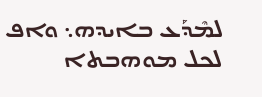ܠܡܶܕܰܥ ܒܐܝܕܗ܆ ܘܐܦ ܠܟܠ ܡܘܗܒܬܐ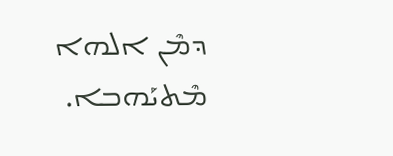ܕܡܶܢ ܐܠܗܐ ܡܶܬܝܰܗܒܐ.